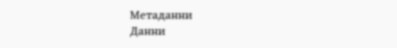Метаданни
Данни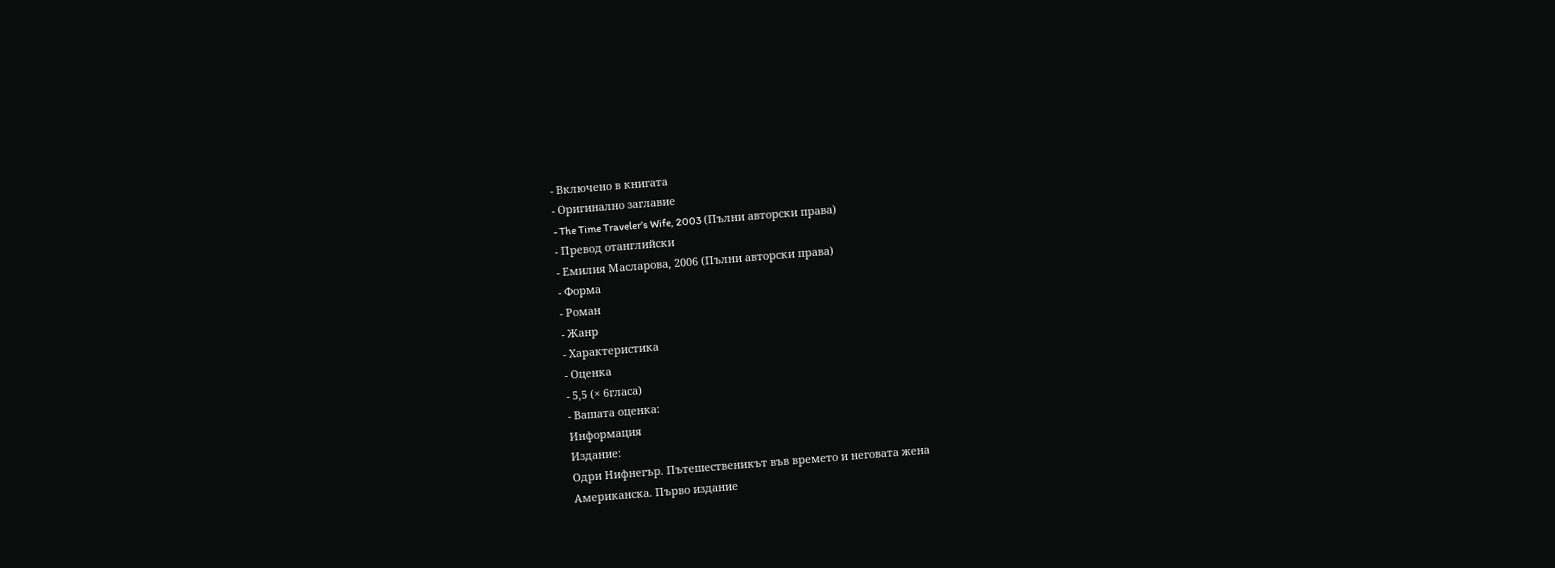- Включено в книгата
- Оригинално заглавие
- The Time Traveler’s Wife, 2003 (Пълни авторски права)
- Превод отанглийски
- Емилия Масларова, 2006 (Пълни авторски права)
- Форма
- Роман
- Жанр
- Характеристика
- Оценка
- 5,5 (× 6гласа)
- Вашата оценка:
Информация
Издание:
Одри Нифнегър. Пътешественикът във времето и неговата жена
Американска. Първо издание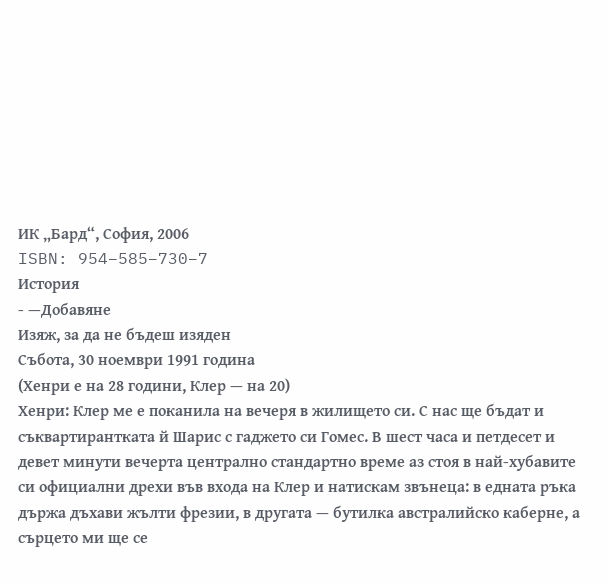ИК „Бард“, София, 2006
ISBN: 954–585–730–7
История
- —Добавяне
Изяж, за да не бъдеш изяден
Събота, 30 ноември 1991 година
(Хенри е на 28 години, Клер — на 20)
Хенри: Клер ме е поканила на вечеря в жилището си. С нас ще бъдат и съквартирантката й Шарис с гаджето си Гомес. В шест часа и петдесет и девет минути вечерта централно стандартно време аз стоя в най-хубавите си официални дрехи във входа на Клер и натискам звънеца: в едната ръка държа дъхави жълти фрезии, в другата — бутилка австралийско каберне, а сърцето ми ще се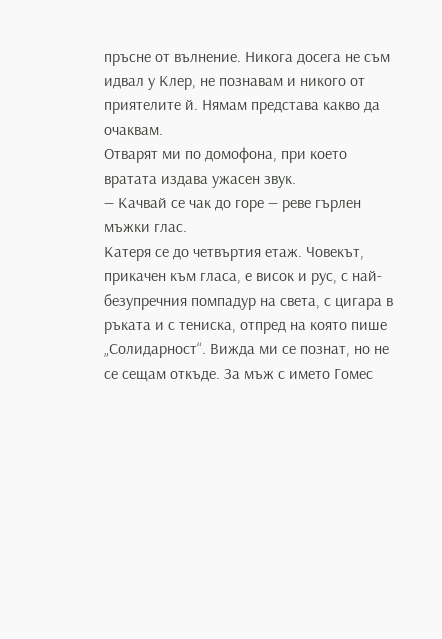пръсне от вълнение. Никога досега не съм идвал у Клер, не познавам и никого от приятелите й. Нямам представа какво да очаквам.
Отварят ми по домофона, при което вратата издава ужасен звук.
— Качвай се чак до горе — реве гърлен мъжки глас.
Катеря се до четвъртия етаж. Човекът, прикачен към гласа, е висок и рус, с най-безупречния помпадур на света, с цигара в ръката и с тениска, отпред на която пише „Солидарност“. Вижда ми се познат, но не се сещам откъде. За мъж с името Гомес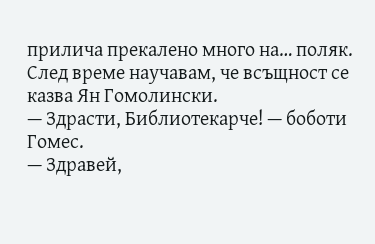прилича прекалено много на… поляк. След време научавам, че всъщност се казва Ян Гомолински.
— Здрасти, Библиотекарче! — боботи Гомес.
— Здравей,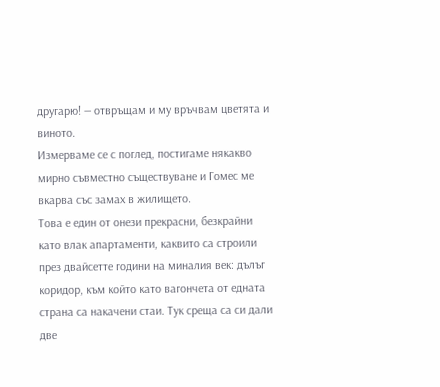другарю! — отвръщам и му връчвам цветята и виното.
Измерваме се с поглед, постигаме някакво мирно съвместно съществуване и Гомес ме вкарва със замах в жилището.
Това е един от онези прекрасни, безкрайни като влак апартаменти, каквито са строили през двайсетте години на миналия век: дълъг коридор, към който като вагончета от едната страна са накачени стаи. Тук среща са си дали две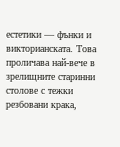естетики — фънки и викторианската. Това проличава най-вече в зрелищните старинни столове с тежки резбовани крака,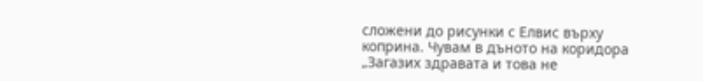сложени до рисунки с Елвис върху коприна. Чувам в дъното на коридора „Загазих здравата и това не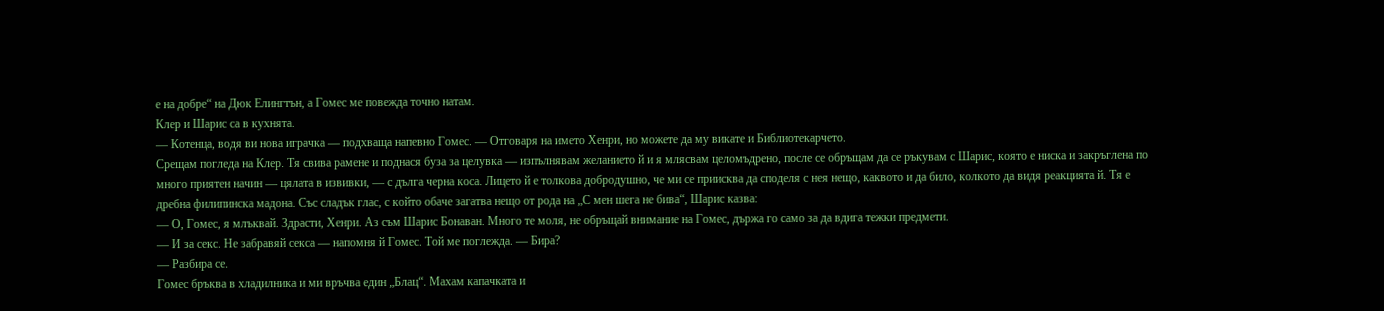е на добре“ на Дюк Елингтън, а Гомес ме повежда точно натам.
Клер и Шарис са в кухнята.
— Котенца, водя ви нова играчка — подхваща напевно Гомес. — Отговаря на името Хенри, но можете да му викате и Библиотекарчето.
Срещам погледа на Клер. Тя свива рамене и поднася буза за целувка — изпълнявам желанието й и я млясвам целомъдрено, после се обръщам да се ръкувам с Шарис, която е ниска и закръглена по много приятен начин — цялата в извивки, — с дълга черна коса. Лицето й е толкова добродушно, че ми се приисква да споделя с нея нещо, каквото и да било, колкото да видя реакцията й. Тя е дребна филипинска мадона. Със сладък глас, с който обаче загатва нещо от рода на „С мен шега не бива“, Шарис казва:
— О, Гомес, я млъквай. Здрасти, Хенри. Аз съм Шарис Бонаван. Много те моля, не обръщай внимание на Гомес, държа го само за да вдига тежки предмети.
— И за секс. Не забравяй секса — напомня й Гомес. Той ме поглежда. — Бира?
— Разбира се.
Гомес бръква в хладилника и ми връчва един „Блац“. Махам капачката и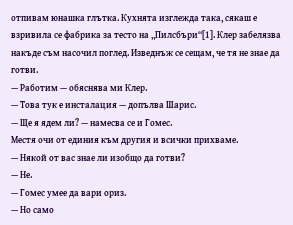отпивам юнашка глътка. Кухнята изглежда така, сякаш е взривила се фабрика за тесто на „Пилсбъри“[1]. Клер забелязва накъде съм насочил поглед. Изведнъж се сещам, че тя не знае да готви.
— Работим — обяснява ми Клер.
— Това тук е инсталация — допълва Шарис.
— Ще я ядем ли? — намесва се и Гомес.
Местя очи от единия към другия и всички прихваме.
— Някой от вас знае ли изобщо да готви?
— Не.
— Гомес умее да вари ориз.
— Но само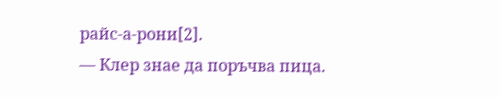райс-а-рони[2].
— Клер знае да поръчва пица.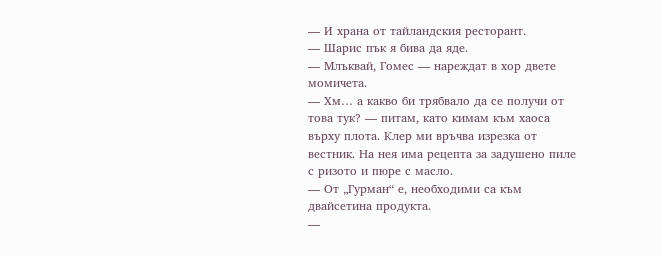— И храна от тайландския ресторант.
— Шарис пък я бива да яде.
— Млъквай, Гомес — нареждат в хор двете момичета.
— Хм… а какво би трябвало да се получи от това тук? — питам, като кимам към хаоса върху плота. Клер ми връчва изрезка от вестник. На нея има рецепта за задушено пиле с ризото и пюре с масло.
— От „Гурман“ е, необходими са към двайсетина продукта.
—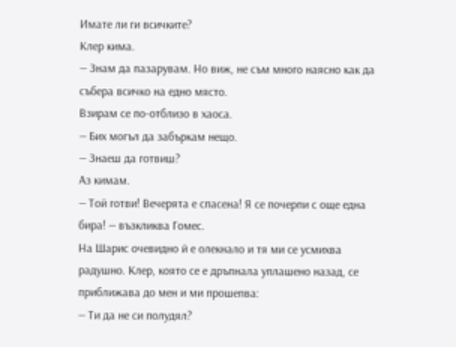Имате ли ги всичките?
Клер кима.
— Знам да пазарувам. Но виж, не съм много наясно как да събера всичко на едно място.
Взирам се по-отблизо в хаоса.
— Бих могъл да забъркам нещо.
— Знаеш да готвиш?
Аз кимам.
— Той готви! Вечерята е спасена! Я се почерпи с още една бира! — възкликва Гомес.
На Шарис очевидно й е олекнало и тя ми се усмихва радушно. Клер, която се е дръпнала уплашено назад, се приближава до мен и ми прошепва:
— Ти да не си полудял?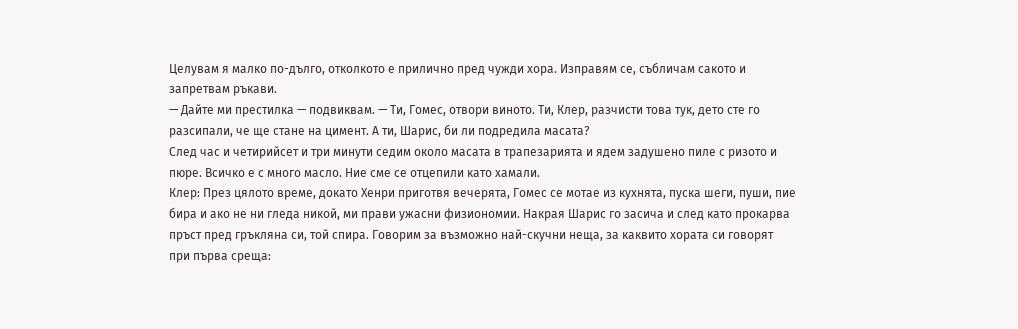Целувам я малко по-дълго, отколкото е прилично пред чужди хора. Изправям се, събличам сакото и запретвам ръкави.
— Дайте ми престилка — подвиквам. — Ти, Гомес, отвори виното. Ти, Клер, разчисти това тук, дето сте го разсипали, че ще стане на цимент. А ти, Шарис, би ли подредила масата?
След час и четирийсет и три минути седим около масата в трапезарията и ядем задушено пиле с ризото и пюре. Всичко е с много масло. Ние сме се отцепили като хамали.
Клер: През цялото време, докато Хенри приготвя вечерята, Гомес се мотае из кухнята, пуска шеги, пуши, пие бира и ако не ни гледа никой, ми прави ужасни физиономии. Накрая Шарис го засича и след като прокарва пръст пред гръкляна си, той спира. Говорим за възможно най-скучни неща, за каквито хората си говорят при първа среща: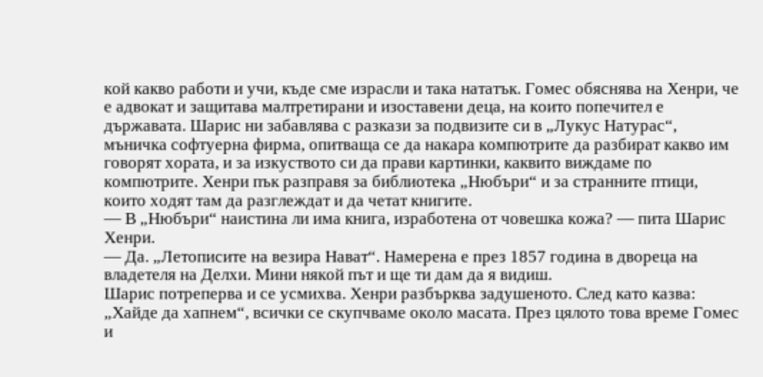кой какво работи и учи, къде сме израсли и така нататък. Гомес обяснява на Хенри, че е адвокат и защитава малтретирани и изоставени деца, на които попечител е държавата. Шарис ни забавлява с разкази за подвизите си в „Лукус Натурас“, мъничка софтуерна фирма, опитваща се да накара компютрите да разбират какво им говорят хората, и за изкуството си да прави картинки, каквито виждаме по компютрите. Хенри пък разправя за библиотека „Нюбъри“ и за странните птици, които ходят там да разглеждат и да четат книгите.
— В „Нюбъри“ наистина ли има книга, изработена от човешка кожа? — пита Шарис Хенри.
— Да. „Летописите на везира Нават“. Намерена е през 1857 година в двореца на владетеля на Делхи. Мини някой път и ще ти дам да я видиш.
Шарис потреперва и се усмихва. Хенри разбърква задушеното. След като казва: „Хайде да хапнем“, всички се скупчваме около масата. През цялото това време Гомес и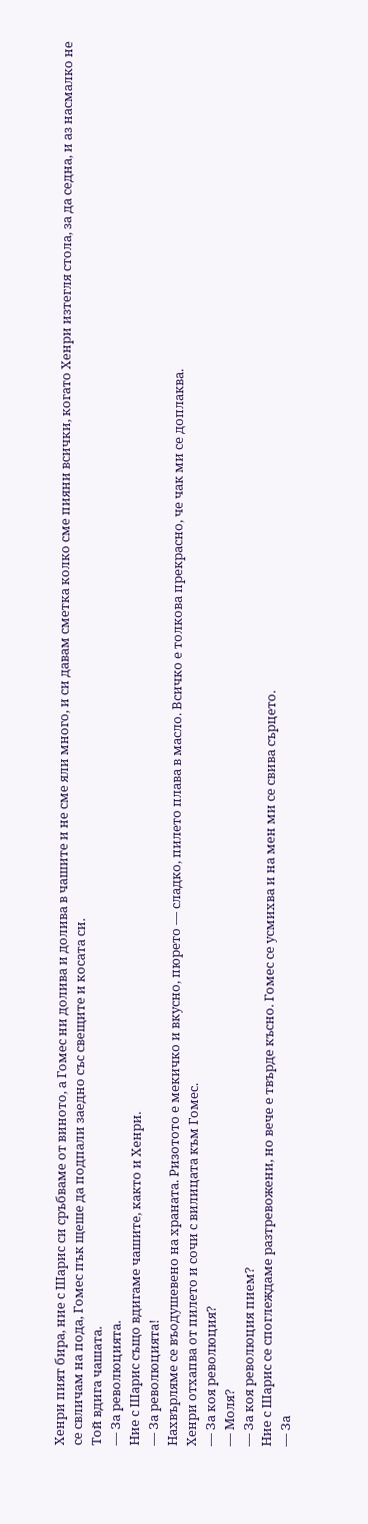Хенри пият бира, ние с Шарис си сръбваме от виното, а Гомес ни долива и долива в чашите и не сме яли много, и си давам сметка колко сме пияни всички, когато Хенри изтегля стола, за да седна, и аз насмалко не се свличам на пода, Гомес пък щеше да подпали заедно със свещите и косата си.
Той вдига чашата.
— За революцията.
Ние с Шарис също вдигаме чашите, както и Хенри.
— За революцията!
Нахвърляме се въодушевено на храната. Ризотото е мекичко и вкусно, пюрето — сладко, пилето плава в масло. Всичко е толкова прекрасно, че чак ми се доплаква.
Хенри отхапва от пилето и сочи с вилицата към Гомес.
— За коя революция?
— Моля?
— За коя революция пием?
Ние с Шарис се споглеждаме разтревожени, но вече е твърде късно. Гомес се усмихва и на мен ми се свива сърцето.
— За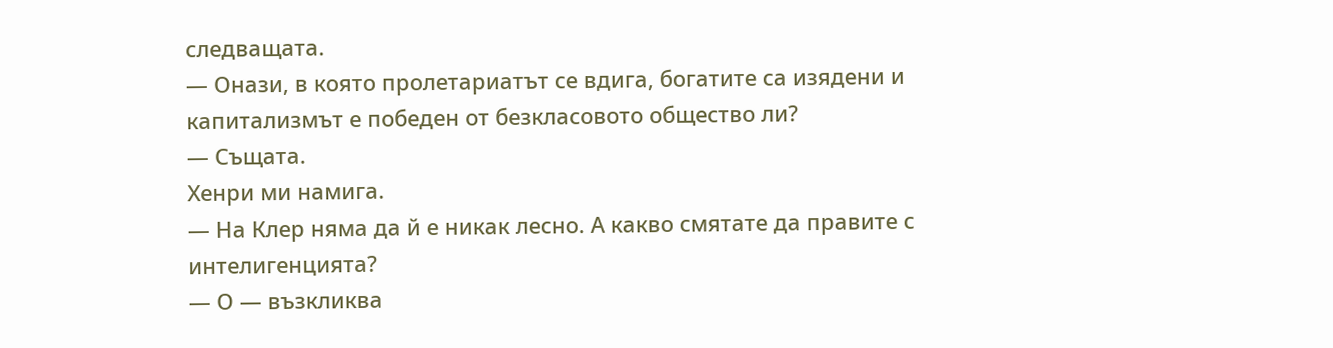следващата.
— Онази, в която пролетариатът се вдига, богатите са изядени и капитализмът е победен от безкласовото общество ли?
— Същата.
Хенри ми намига.
— На Клер няма да й е никак лесно. А какво смятате да правите с интелигенцията?
— О — възкликва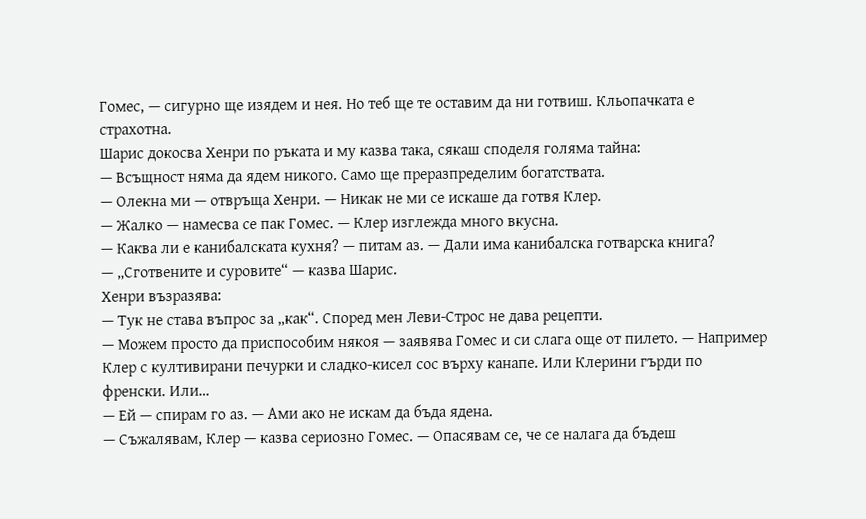Гомес, — сигурно ще изядем и нея. Но теб ще те оставим да ни готвиш. Кльопачката е страхотна.
Шарис докосва Хенри по ръката и му казва така, сякаш споделя голяма тайна:
— Всъщност няма да ядем никого. Само ще преразпределим богатствата.
— Олекна ми — отвръща Хенри. — Никак не ми се искаше да готвя Клер.
— Жалко — намесва се пак Гомес. — Клер изглежда много вкусна.
— Каква ли е канибалската кухня? — питам аз. — Дали има канибалска готварска книга?
— „Сготвените и суровите“ — казва Шарис.
Хенри възразява:
— Тук не става въпрос за „как“. Според мен Леви-Строс не дава рецепти.
— Можем просто да приспособим някоя — заявява Гомес и си слага още от пилето. — Например Клер с култивирани печурки и сладко-кисел сос върху канапе. Или Клерини гърди по френски. Или…
— Ей — спирам го аз. — Ами ако не искам да бъда ядена.
— Съжалявам, Клер — казва сериозно Гомес. — Опасявам се, че се налага да бъдеш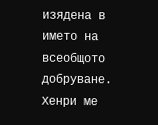изядена в името на всеобщото добруване.
Хенри ме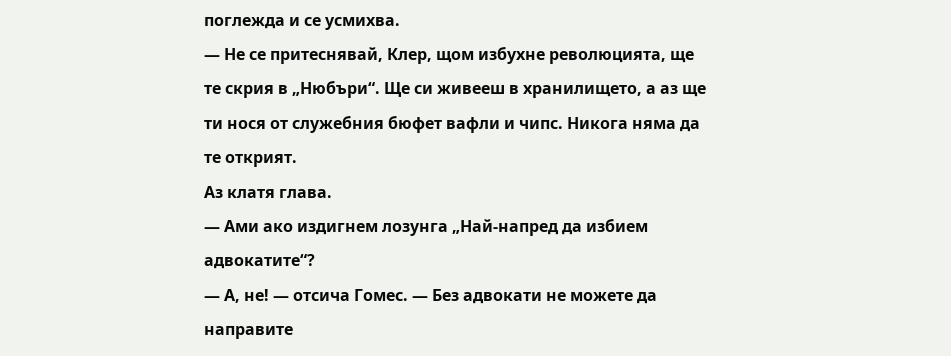поглежда и се усмихва.
— Не се притеснявай, Клер, щом избухне революцията, ще те скрия в „Нюбъри“. Ще си живееш в хранилището, а аз ще ти нося от служебния бюфет вафли и чипс. Никога няма да те открият.
Аз клатя глава.
— Ами ако издигнем лозунга „Най-напред да избием адвокатите“?
— А, не! — отсича Гомес. — Без адвокати не можете да направите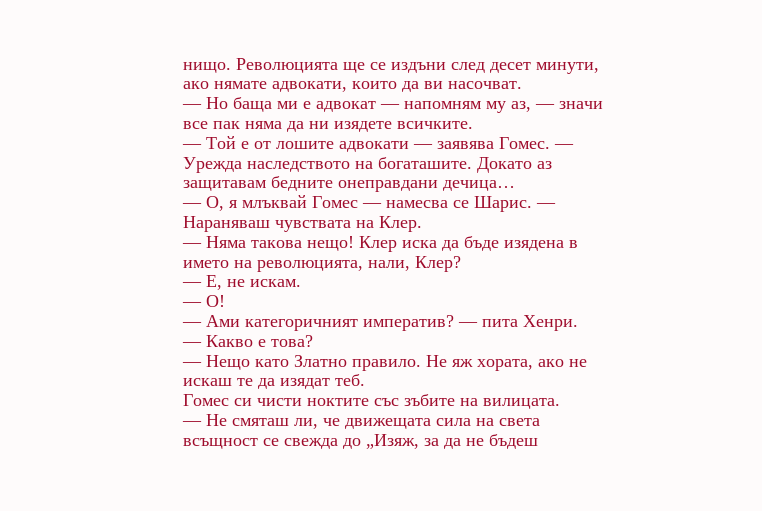нищо. Революцията ще се издъни след десет минути, ако нямате адвокати, които да ви насочват.
— Но баща ми е адвокат — напомням му аз, — значи все пак няма да ни изядете всичките.
— Той е от лошите адвокати — заявява Гомес. — Урежда наследството на богаташите. Докато аз защитавам бедните онеправдани дечица…
— О, я млъквай Гомес — намесва се Шарис. — Нараняваш чувствата на Клер.
— Няма такова нещо! Клер иска да бъде изядена в името на революцията, нали, Клер?
— Е, не искам.
— О!
— Ами категоричният императив? — пита Хенри.
— Какво е това?
— Нещо като Златно правило. Не яж хората, ако не искаш те да изядат теб.
Гомес си чисти ноктите със зъбите на вилицата.
— Не смяташ ли, че движещата сила на света всъщност се свежда до „Изяж, за да не бъдеш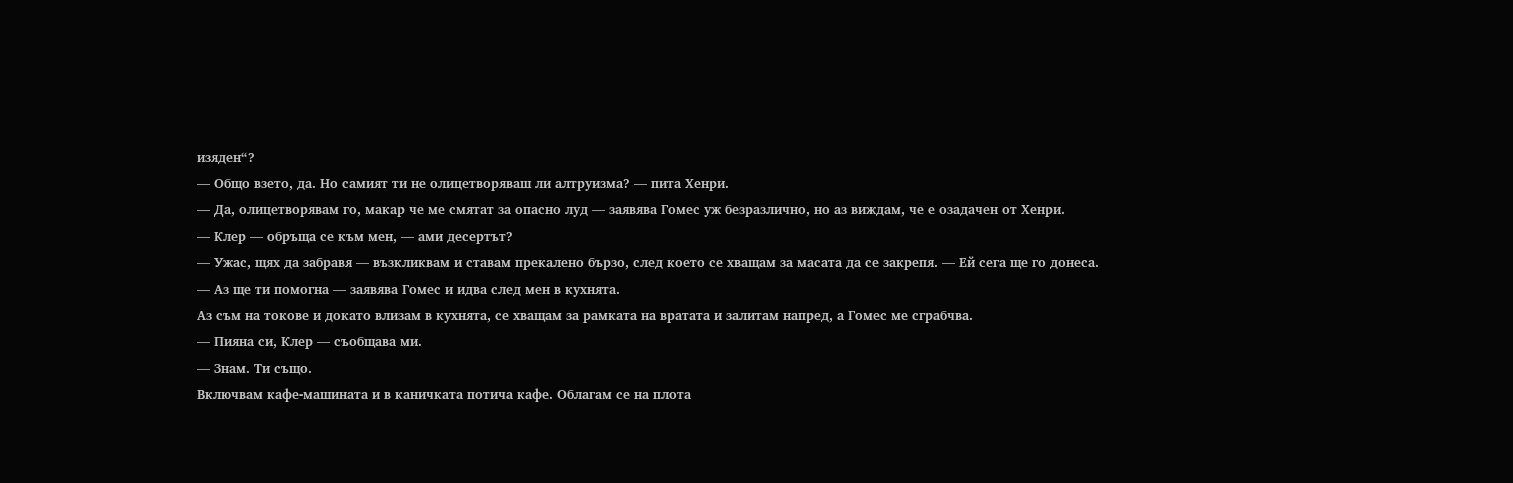изяден“?
— Общо взето, да. Но самият ти не олицетворяваш ли алтруизма? — пита Хенри.
— Да, олицетворявам го, макар че ме смятат за опасно луд — заявява Гомес уж безразлично, но аз виждам, че е озадачен от Хенри.
— Клер — обръща се към мен, — ами десертът?
— Ужас, щях да забравя — възкликвам и ставам прекалено бързо, след което се хващам за масата да се закрепя. — Ей сега ще го донеса.
— Аз ще ти помогна — заявява Гомес и идва след мен в кухнята.
Аз съм на токове и докато влизам в кухнята, се хващам за рамката на вратата и залитам напред, а Гомес ме сграбчва.
— Пияна си, Клер — съобщава ми.
— Знам. Ти също.
Включвам кафе-машината и в каничката потича кафе. Облагам се на плота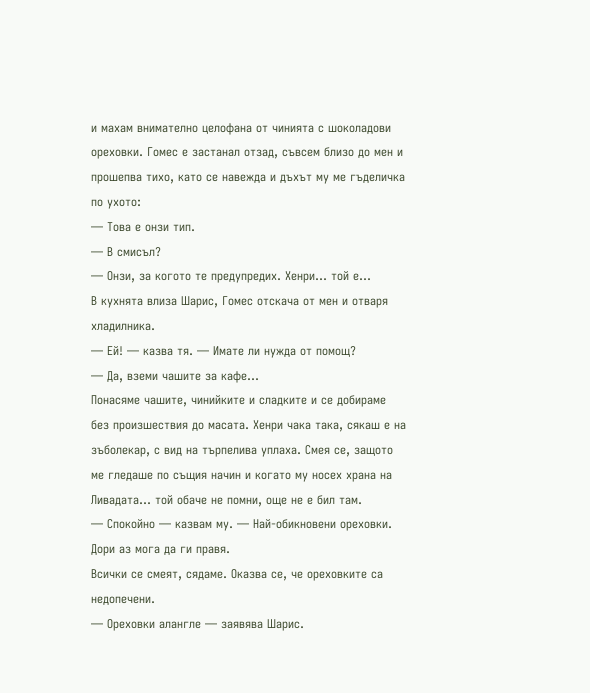и махам внимателно целофана от чинията с шоколадови ореховки. Гомес е застанал отзад, съвсем близо до мен и прошепва тихо, като се навежда и дъхът му ме гъделичка по ухото:
— Това е онзи тип.
— В смисъл?
— Онзи, за когото те предупредих. Хенри… той е…
В кухнята влиза Шарис, Гомес отскача от мен и отваря хладилника.
— Ей! — казва тя. — Имате ли нужда от помощ?
— Да, вземи чашите за кафе…
Понасяме чашите, чинийките и сладките и се добираме без произшествия до масата. Хенри чака така, сякаш е на зъболекар, с вид на търпелива уплаха. Смея се, защото ме гледаше по същия начин и когато му носех храна на Ливадата… той обаче не помни, още не е бил там.
— Спокойно — казвам му. — Най-обикновени ореховки. Дори аз мога да ги правя.
Всички се смеят, сядаме. Оказва се, че ореховките са недопечени.
— Ореховки алангле — заявява Шарис.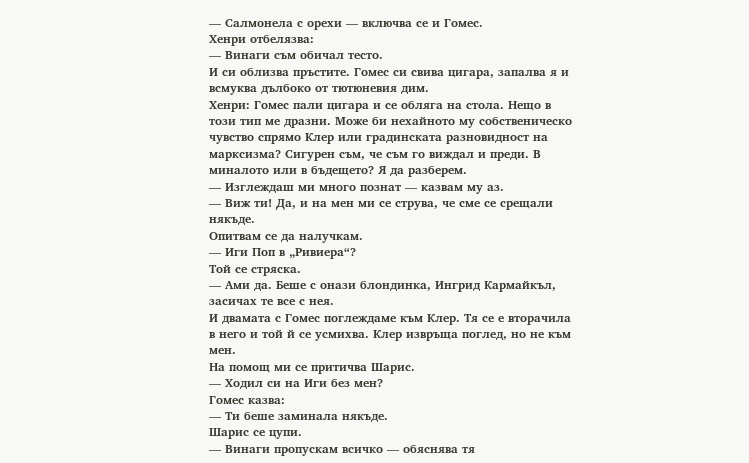— Салмонела с орехи — включва се и Гомес.
Хенри отбелязва:
— Винаги съм обичал тесто.
И си облизва пръстите. Гомес си свива цигара, запалва я и всмуква дълбоко от тютюневия дим.
Хенри: Гомес пали цигара и се обляга на стола. Нещо в този тип ме дразни. Може би нехайното му собственическо чувство спрямо Клер или градинската разновидност на марксизма? Сигурен съм, че съм го виждал и преди. В миналото или в бъдещето? Я да разберем.
— Изглеждаш ми много познат — казвам му аз.
— Виж ти! Да, и на мен ми се струва, че сме се срещали някъде.
Опитвам се да налучкам.
— Иги Поп в „Ривиера“?
Той се стряска.
— Ами да. Беше с онази блондинка, Ингрид Кармайкъл, засичах те все с нея.
И двамата с Гомес поглеждаме към Клер. Тя се е вторачила в него и той й се усмихва. Клер извръща поглед, но не към мен.
На помощ ми се притичва Шарис.
— Ходил си на Иги без мен?
Гомес казва:
— Ти беше заминала някъде.
Шарис се цупи.
— Винаги пропускам всичко — обяснява тя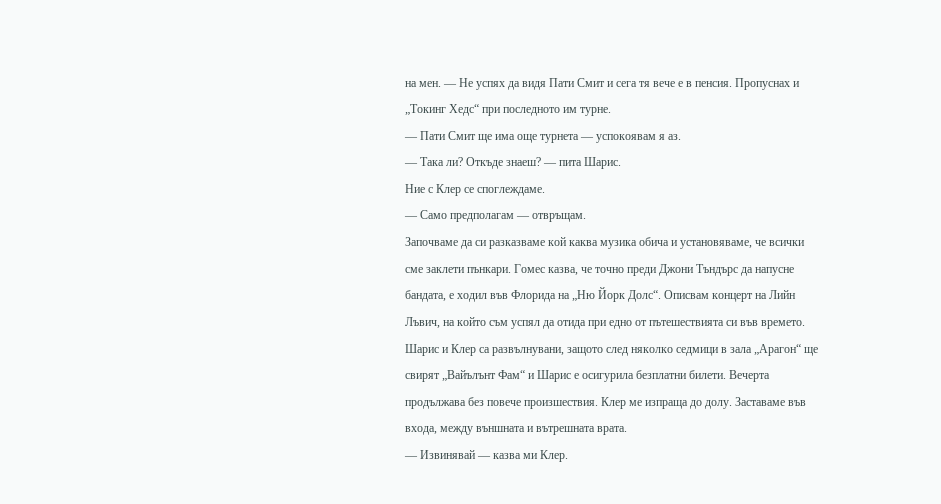на мен. — Не успях да видя Пати Смит и сега тя вече е в пенсия. Пропуснах и „Токинг Хедс“ при последното им турне.
— Пати Смит ще има още турнета — успокоявам я аз.
— Така ли? Откъде знаеш? — пита Шарис.
Ние с Клер се споглеждаме.
— Само предполагам — отвръщам.
Започваме да си разказваме кой каква музика обича и установяваме, че всички сме заклети пънкари. Гомес казва, че точно преди Джони Тъндърс да напусне бандата, е ходил във Флорида на „Ню Йорк Долс“. Описвам концерт на Лийн Лъвич, на който съм успял да отида при едно от пътешествията си във времето. Шарис и Клер са развълнувани, защото след няколко седмици в зала „Арагон“ ще свирят „Вайълънт Фам“ и Шарис е осигурила безплатни билети. Вечерта продължава без повече произшествия. Клер ме изпраща до долу. Заставаме във входа, между външната и вътрешната врата.
— Извинявай — казва ми Клер.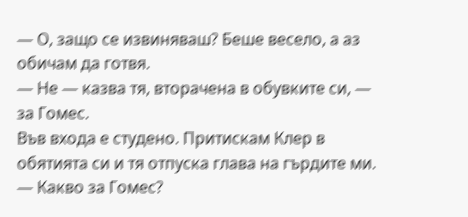— О, защо се извиняваш? Беше весело, а аз обичам да готвя.
— Не — казва тя, вторачена в обувките си, — за Гомес.
Във входа е студено. Притискам Клер в обятията си и тя отпуска глава на гърдите ми.
— Какво за Гомес?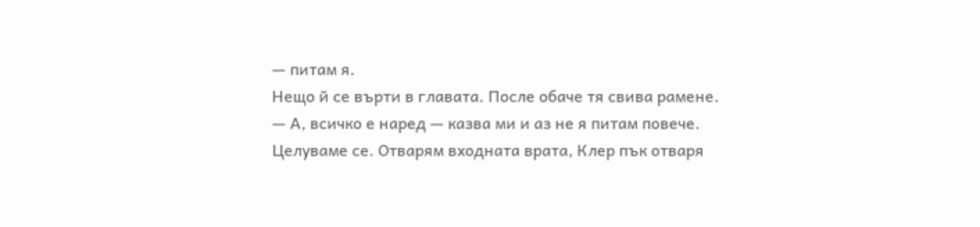— питам я.
Нещо й се върти в главата. После обаче тя свива рамене.
— А, всичко е наред — казва ми и аз не я питам повече.
Целуваме се. Отварям входната врата, Клер пък отваря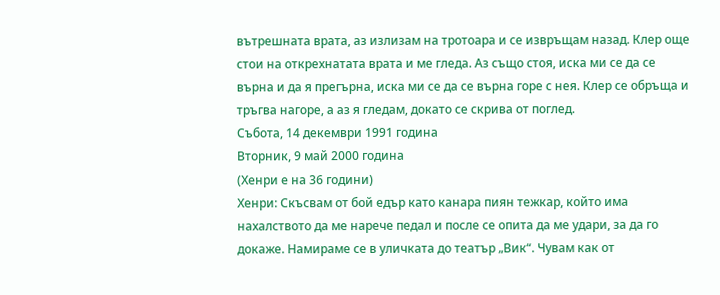вътрешната врата, аз излизам на тротоара и се извръщам назад. Клер още стои на открехнатата врата и ме гледа. Аз също стоя, иска ми се да се върна и да я прегърна, иска ми се да се върна горе с нея. Клер се обръща и тръгва нагоре, а аз я гледам, докато се скрива от поглед.
Събота, 14 декември 1991 година
Вторник, 9 май 2000 година
(Хенри е на 36 години)
Хенри: Скъсвам от бой едър като канара пиян тежкар, който има нахалството да ме нарече педал и после се опита да ме удари, за да го докаже. Намираме се в уличката до театър „Вик“. Чувам как от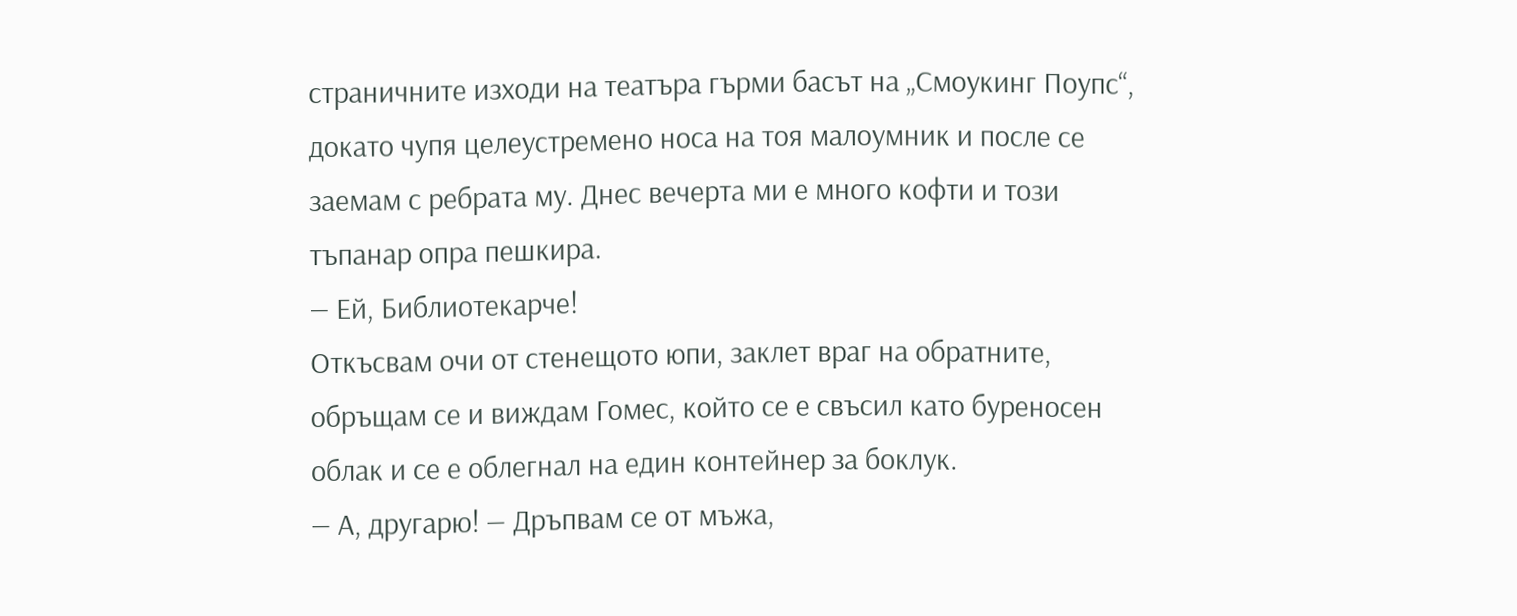страничните изходи на театъра гърми басът на „Смоукинг Поупс“, докато чупя целеустремено носа на тоя малоумник и после се заемам с ребрата му. Днес вечерта ми е много кофти и този тъпанар опра пешкира.
— Ей, Библиотекарче!
Откъсвам очи от стенещото юпи, заклет враг на обратните, обръщам се и виждам Гомес, който се е свъсил като буреносен облак и се е облегнал на един контейнер за боклук.
— А, другарю! — Дръпвам се от мъжа,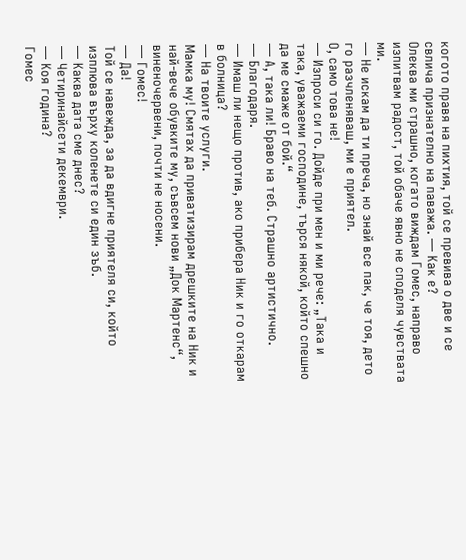когото правя на пихтия, той се превива о две и се свлича признателно на паважа. — Как е?
Олеква ми страшно, когато виждам Гомес, направо изпитвам радост, той обаче явно не споделя чувствата ми.
— Не искам да ти преча, но знай все пак, че тоя, дето го разчленяваш, ми е приятел.
О, само това не!
— Изпроси си го. Дойде при мен и ми рече: „Така и така, уважаеми господине, търся някой, който спешно да ме смаже от бой.“
— А, така ли! Браво на теб. Страшно артистично.
— Благодаря.
— Имаш ли нещо против, ако прибера Ник и го откарам в болница?
— На твоите услуги.
Мамка му! Смятах да приватизирам дрешките на Ник и най-вече обувките му, съвсем нови „Док Мартенс“, виненочервени, почти не носени.
— Гомес!
— Да!
Той се навежда, за да вдигне приятеля си, който изплюва върху коленете си един зъб.
— Каква дата сме днес?
— Четиринайсети декември.
— Коя година?
Гомес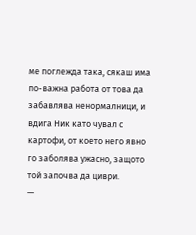ме поглежда така, сякаш има по-важна работа от това да забавлява ненормалници, и вдига Ник като чувал с картофи, от което него явно го заболява ужасно, защото той започва да циври.
—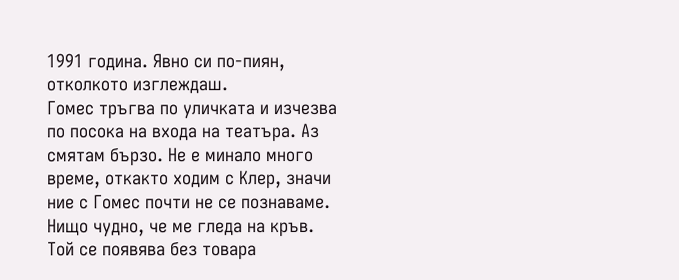1991 година. Явно си по-пиян, отколкото изглеждаш.
Гомес тръгва по уличката и изчезва по посока на входа на театъра. Аз смятам бързо. Не е минало много време, откакто ходим с Клер, значи ние с Гомес почти не се познаваме. Нищо чудно, че ме гледа на кръв.
Той се появява без товара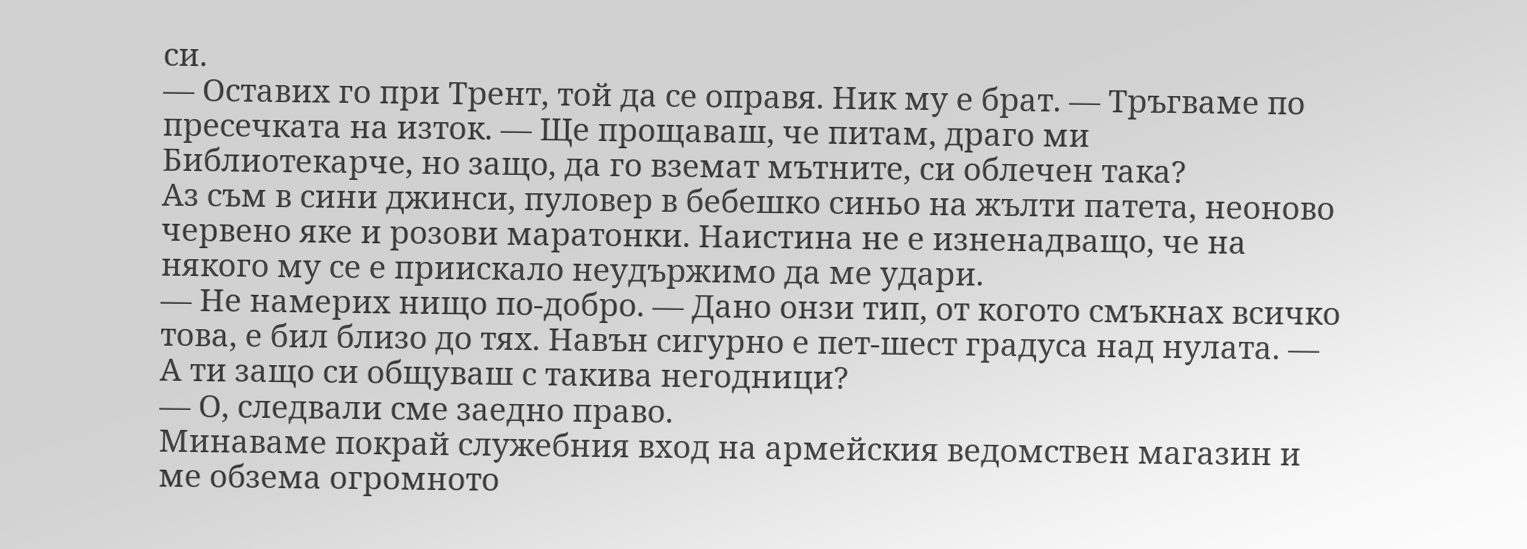си.
— Оставих го при Трент, той да се оправя. Ник му е брат. — Тръгваме по пресечката на изток. — Ще прощаваш, че питам, драго ми Библиотекарче, но защо, да го вземат мътните, си облечен така?
Аз съм в сини джинси, пуловер в бебешко синьо на жълти патета, неоново червено яке и розови маратонки. Наистина не е изненадващо, че на някого му се е приискало неудържимо да ме удари.
— Не намерих нищо по-добро. — Дано онзи тип, от когото смъкнах всичко това, е бил близо до тях. Навън сигурно е пет-шест градуса над нулата. — А ти защо си общуваш с такива негодници?
— О, следвали сме заедно право.
Минаваме покрай служебния вход на армейския ведомствен магазин и ме обзема огромното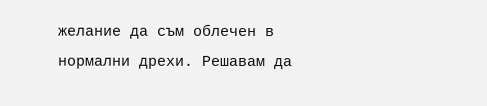желание да съм облечен в нормални дрехи. Решавам да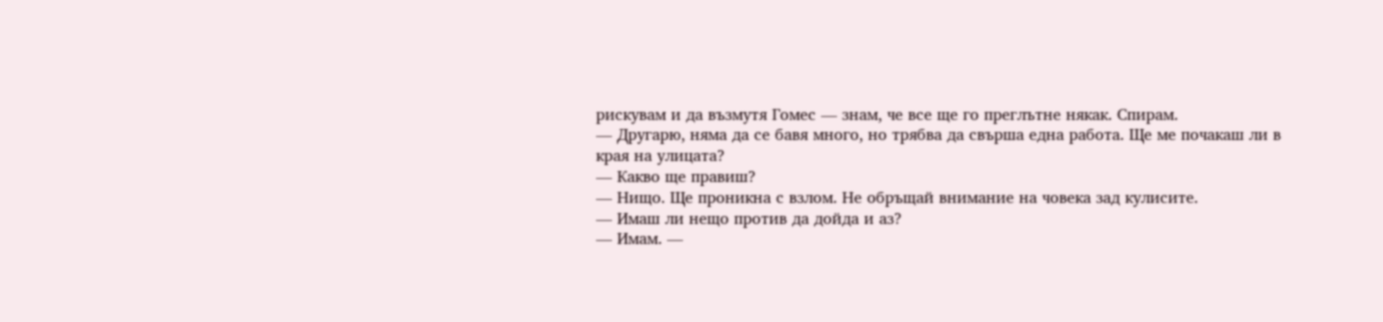рискувам и да възмутя Гомес — знам, че все ще го преглътне някак. Спирам.
— Другарю, няма да се бавя много, но трябва да свърша една работа. Ще ме почакаш ли в края на улицата?
— Какво ще правиш?
— Нищо. Ще проникна с взлом. Не обръщай внимание на човека зад кулисите.
— Имаш ли нещо против да дойда и аз?
— Имам. —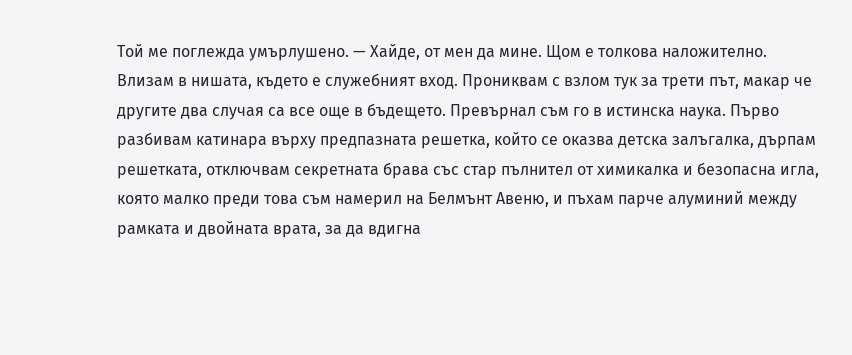Той ме поглежда умърлушено. — Хайде, от мен да мине. Щом е толкова наложително.
Влизам в нишата, където е служебният вход. Прониквам с взлом тук за трети път, макар че другите два случая са все още в бъдещето. Превърнал съм го в истинска наука. Първо разбивам катинара върху предпазната решетка, който се оказва детска залъгалка, дърпам решетката, отключвам секретната брава със стар пълнител от химикалка и безопасна игла, която малко преди това съм намерил на Белмънт Авеню, и пъхам парче алуминий между рамката и двойната врата, за да вдигна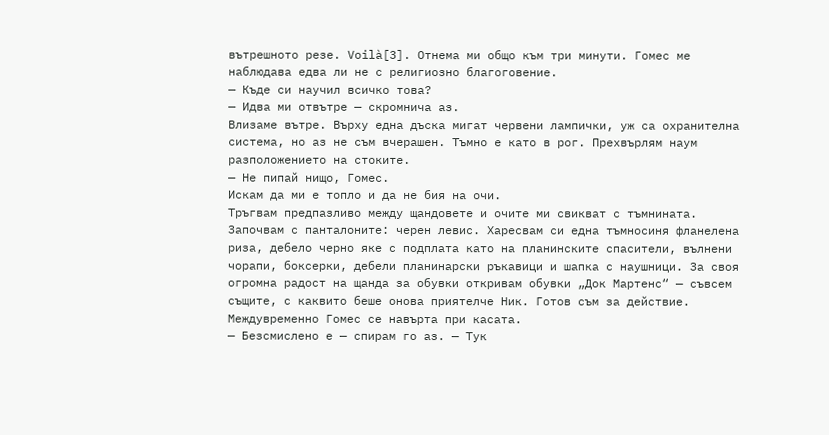вътрешното резе. Voilà[3]. Отнема ми общо към три минути. Гомес ме наблюдава едва ли не с религиозно благоговение.
— Къде си научил всичко това?
— Идва ми отвътре — скромнича аз.
Влизаме вътре. Върху една дъска мигат червени лампички, уж са охранителна система, но аз не съм вчерашен. Тъмно е като в рог. Прехвърлям наум разположението на стоките.
— Не пипай нищо, Гомес.
Искам да ми е топло и да не бия на очи.
Тръгвам предпазливо между щандовете и очите ми свикват с тъмнината. Започвам с панталоните: черен левис. Харесвам си една тъмносиня фланелена риза, дебело черно яке с подплата като на планинските спасители, вълнени чорапи, боксерки, дебели планинарски ръкавици и шапка с наушници. За своя огромна радост на щанда за обувки откривам обувки „Док Мартенс“ — съвсем същите, с каквито беше онова приятелче Ник. Готов съм за действие.
Междувременно Гомес се навърта при касата.
— Безсмислено е — спирам го аз. — Тук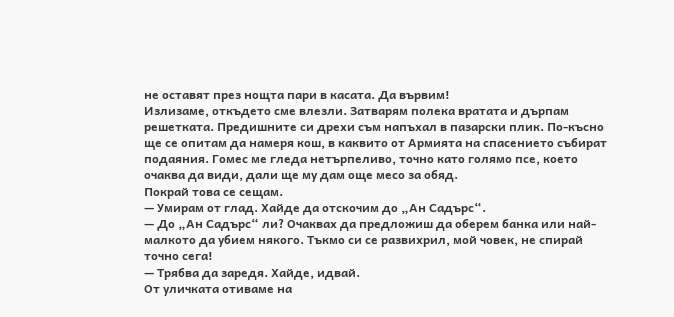не оставят през нощта пари в касата. Да вървим!
Излизаме, откъдето сме влезли. Затварям полека вратата и дърпам решетката. Предишните си дрехи съм напъхал в пазарски плик. По-късно ще се опитам да намеря кош, в каквито от Армията на спасението събират подаяния. Гомес ме гледа нетърпеливо, точно като голямо псе, което очаква да види, дали ще му дам още месо за обяд.
Покрай това се сещам.
— Умирам от глад. Хайде да отскочим до „Ан Садърс“.
— До „Ан Садърс“ ли? Очаквах да предложиш да оберем банка или най-малкото да убием някого. Тъкмо си се развихрил, мой човек, не спирай точно сега!
— Трябва да заредя. Хайде, идвай.
От уличката отиваме на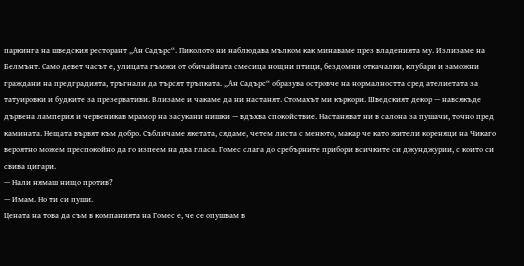паркинга на шведския ресторант „Ан Садърс“. Пиколото ни наблюдава мълком как минаваме през владенията му. Излизаме на Белмънт. Само девет часът е, улицата гъмжи от обичайната смесица нощни птици, бездомни откачалки, клубари и заможни граждани на предградията, тръгнали да търсят тръпката. „Ан Садърс“ образува островче на нормалността сред ателиетата за татуировки и будките за презервативи. Влизаме и чакаме да ни настанят. Стомахът ми къркори. Шведският декор — навсякъде дървена ламперия и червеникав мрамор на засукани нишки — вдъхва спокойствие. Настаняват ни в салона за пушачи, точно пред камината. Нещата вървят към добро. Събличаме якетата, сядаме, четем листа с менюто, макар че като жители кореняци на Чикаго вероятно можем преспокойно да го изпеем на два гласа. Гомес слага до сребърните прибори всичките си джунджурии, с които си свива цигари.
— Нали нямаш нищо против?
— Имам. Но ти си пуши.
Цената на това да съм в компанията на Гомес е, че се опушвам в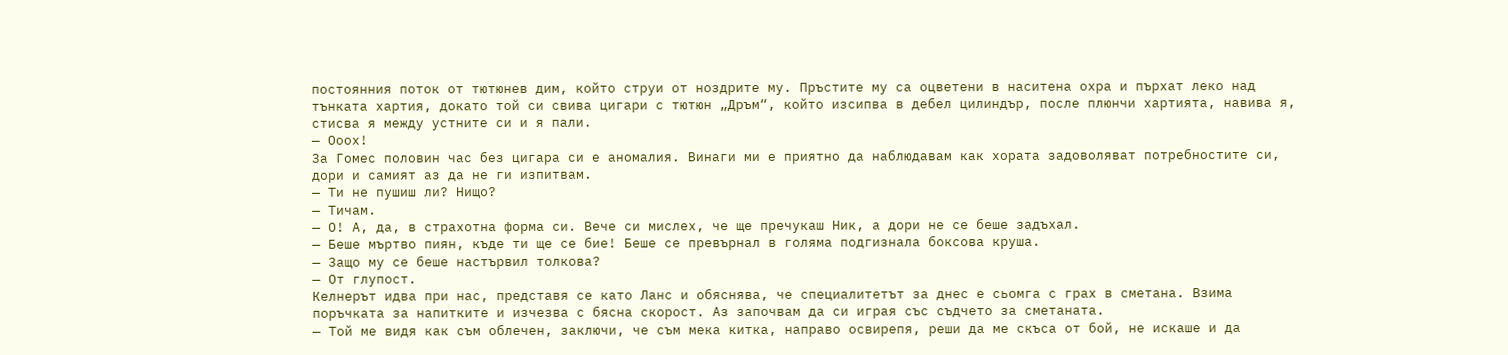постоянния поток от тютюнев дим, който струи от ноздрите му. Пръстите му са оцветени в наситена охра и пърхат леко над тънката хартия, докато той си свива цигари с тютюн „Дръм“, който изсипва в дебел цилиндър, после плюнчи хартията, навива я, стисва я между устните си и я пали.
— Ооох!
За Гомес половин час без цигара си е аномалия. Винаги ми е приятно да наблюдавам как хората задоволяват потребностите си, дори и самият аз да не ги изпитвам.
— Ти не пушиш ли? Нищо?
— Тичам.
— О! А, да, в страхотна форма си. Вече си мислех, че ще пречукаш Ник, а дори не се беше задъхал.
— Беше мъртво пиян, къде ти ще се бие! Беше се превърнал в голяма подгизнала боксова круша.
— Защо му се беше настървил толкова?
— От глупост.
Келнерът идва при нас, представя се като Ланс и обяснява, че специалитетът за днес е сьомга с грах в сметана. Взима поръчката за напитките и изчезва с бясна скорост. Аз започвам да си играя със съдчето за сметаната.
— Той ме видя как съм облечен, заключи, че съм мека китка, направо освирепя, реши да ме скъса от бой, не искаше и да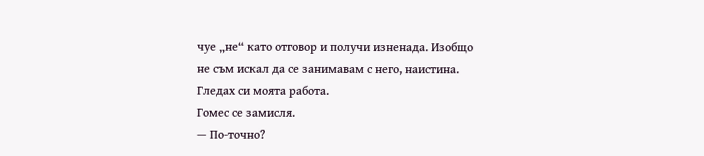чуе „не“ като отговор и получи изненада. Изобщо не съм искал да се занимавам с него, наистина. Гледах си моята работа.
Гомес се замисля.
— По-точно?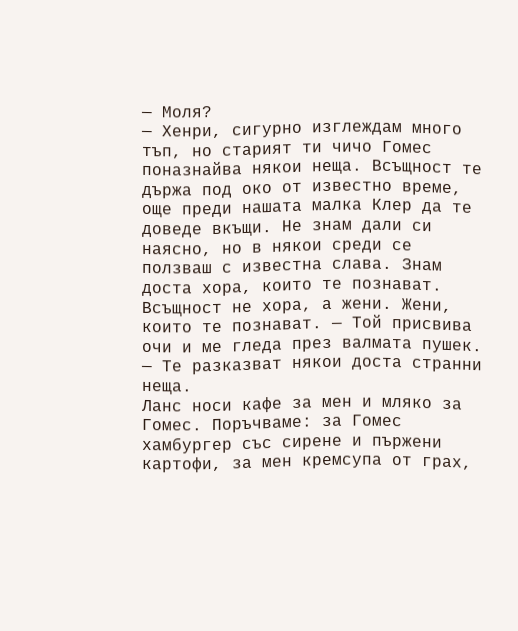— Моля?
— Хенри, сигурно изглеждам много тъп, но старият ти чичо Гомес поназнайва някои неща. Всъщност те държа под око от известно време, още преди нашата малка Клер да те доведе вкъщи. Не знам дали си наясно, но в някои среди се ползваш с известна слава. Знам доста хора, които те познават. Всъщност не хора, а жени. Жени, които те познават. — Той присвива очи и ме гледа през валмата пушек. — Те разказват някои доста странни неща.
Ланс носи кафе за мен и мляко за Гомес. Поръчваме: за Гомес хамбургер със сирене и пържени картофи, за мен кремсупа от грах,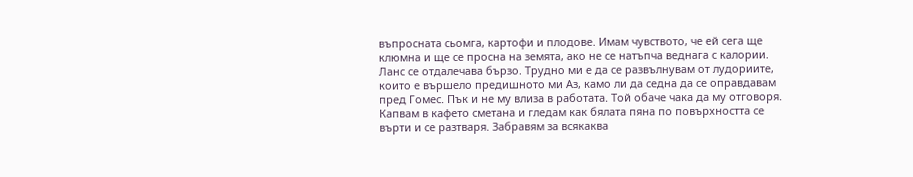въпросната сьомга, картофи и плодове. Имам чувството, че ей сега ще клюмна и ще се просна на земята, ако не се натъпча веднага с калории. Ланс се отдалечава бързо. Трудно ми е да се развълнувам от лудориите, които е вършело предишното ми Аз, камо ли да седна да се оправдавам пред Гомес. Пък и не му влиза в работата. Той обаче чака да му отговоря. Капвам в кафето сметана и гледам как бялата пяна по повърхността се върти и се разтваря. Забравям за всякаква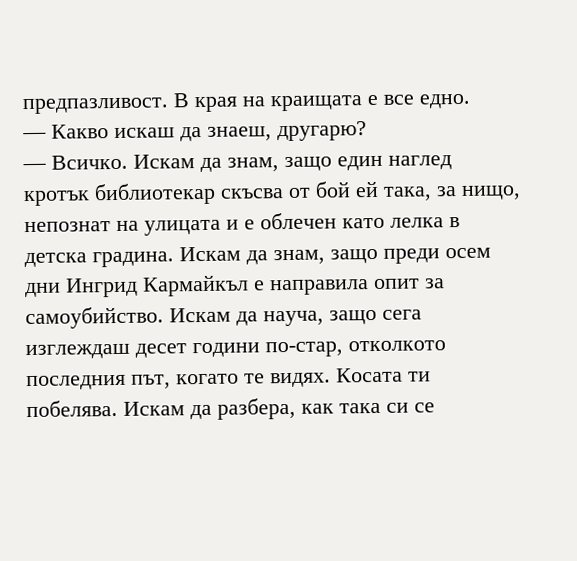предпазливост. В края на краищата е все едно.
— Какво искаш да знаеш, другарю?
— Всичко. Искам да знам, защо един наглед кротък библиотекар скъсва от бой ей така, за нищо, непознат на улицата и е облечен като лелка в детска градина. Искам да знам, защо преди осем дни Ингрид Кармайкъл е направила опит за самоубийство. Искам да науча, защо сега изглеждаш десет години по-стар, отколкото последния път, когато те видях. Косата ти побелява. Искам да разбера, как така си се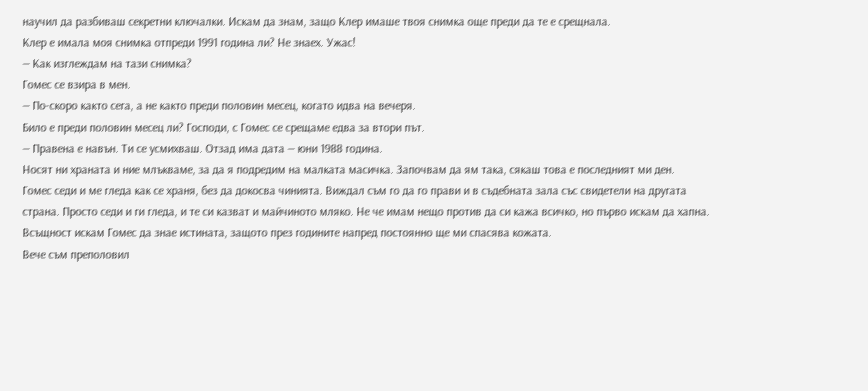научил да разбиваш секретни ключалки. Искам да знам, защо Клер имаше твоя снимка още преди да те е срещнала.
Клер е имала моя снимка отпреди 1991 година ли? Не знаех. Ужас!
— Как изглеждам на тази снимка?
Гомес се взира в мен.
— По-скоро както сега, а не както преди половин месец, когато идва на вечеря.
Било е преди половин месец ли? Господи, с Гомес се срещаме едва за втори път.
— Правена е навън. Ти се усмихваш. Отзад има дата — юни 1988 година.
Носят ни храната и ние млъкваме, за да я подредим на малката масичка. Започвам да ям така, сякаш това е последният ми ден.
Гомес седи и ме гледа как се храня, без да докосва чинията. Виждал съм го да го прави и в съдебната зала със свидетели на другата страна. Просто седи и ги гледа, и те си казват и майчиното мляко. Не че имам нещо против да си кажа всичко, но първо искам да хапна. Всъщност искам Гомес да знае истината, защото през годините напред постоянно ще ми спасява кожата.
Вече съм преполовил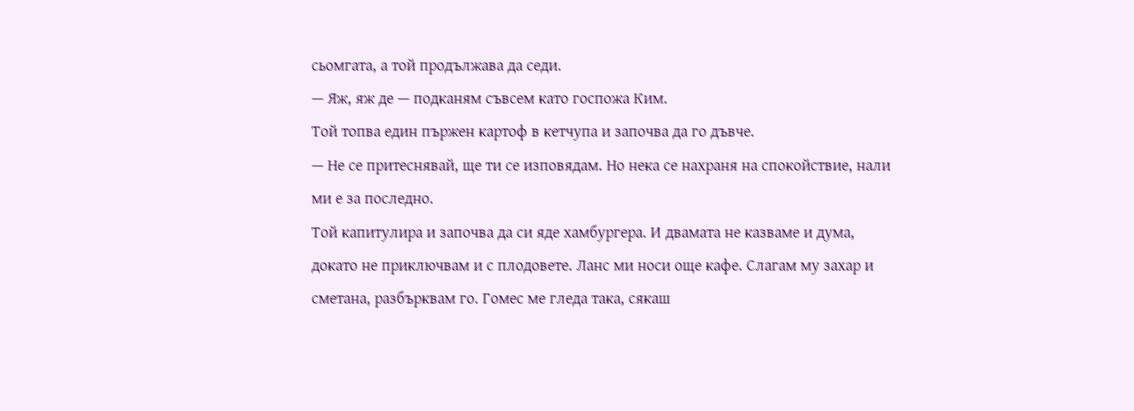сьомгата, а той продължава да седи.
— Яж, яж де — подканям съвсем като госпожа Ким.
Той топва един пържен картоф в кетчупа и започва да го дъвче.
— Не се притеснявай, ще ти се изповядам. Но нека се нахраня на спокойствие, нали ми е за последно.
Той капитулира и започва да си яде хамбургера. И двамата не казваме и дума, докато не приключвам и с плодовете. Ланс ми носи още кафе. Слагам му захар и сметана, разбърквам го. Гомес ме гледа така, сякаш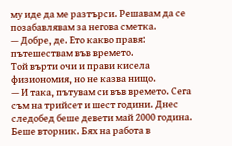му иде да ме разтърси. Решавам да се позабавлявам за негова сметка.
— Добре, де. Ето какво правя: пътешествам във времето.
Той върти очи и прави кисела физиономия, но не казва нищо.
— И така, пътувам си във времето. Сега съм на трийсет и шест години. Днес следобед беше девети май 2000 година. Беше вторник. Бях на работа в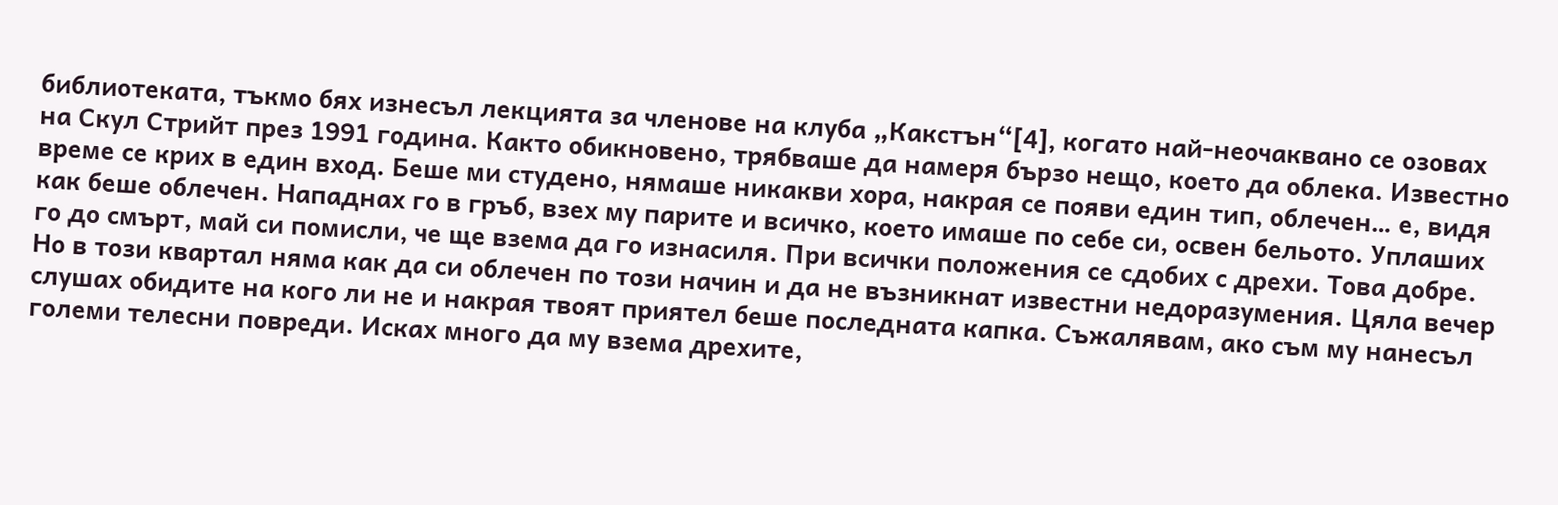библиотеката, тъкмо бях изнесъл лекцията за членове на клуба „Какстън“[4], когато най-неочаквано се озовах на Скул Стрийт през 1991 година. Както обикновено, трябваше да намеря бързо нещо, което да облека. Известно време се крих в един вход. Беше ми студено, нямаше никакви хора, накрая се появи един тип, облечен… е, видя как беше облечен. Нападнах го в гръб, взех му парите и всичко, което имаше по себе си, освен бельото. Уплаших го до смърт, май си помисли, че ще взема да го изнасиля. При всички положения се сдобих с дрехи. Това добре. Но в този квартал няма как да си облечен по този начин и да не възникнат известни недоразумения. Цяла вечер слушах обидите на кого ли не и накрая твоят приятел беше последната капка. Съжалявам, ако съм му нанесъл големи телесни повреди. Исках много да му взема дрехите,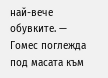най-вече обувките. — Гомес поглежда под масата към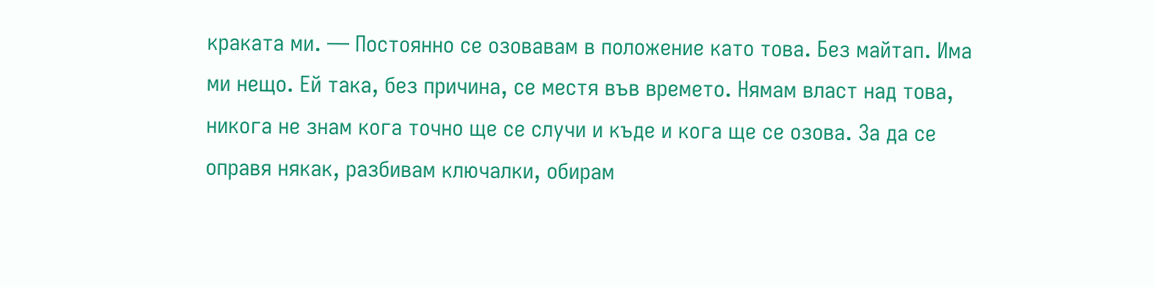краката ми. — Постоянно се озовавам в положение като това. Без майтап. Има ми нещо. Ей така, без причина, се местя във времето. Нямам власт над това, никога не знам кога точно ще се случи и къде и кога ще се озова. За да се оправя някак, разбивам ключалки, обирам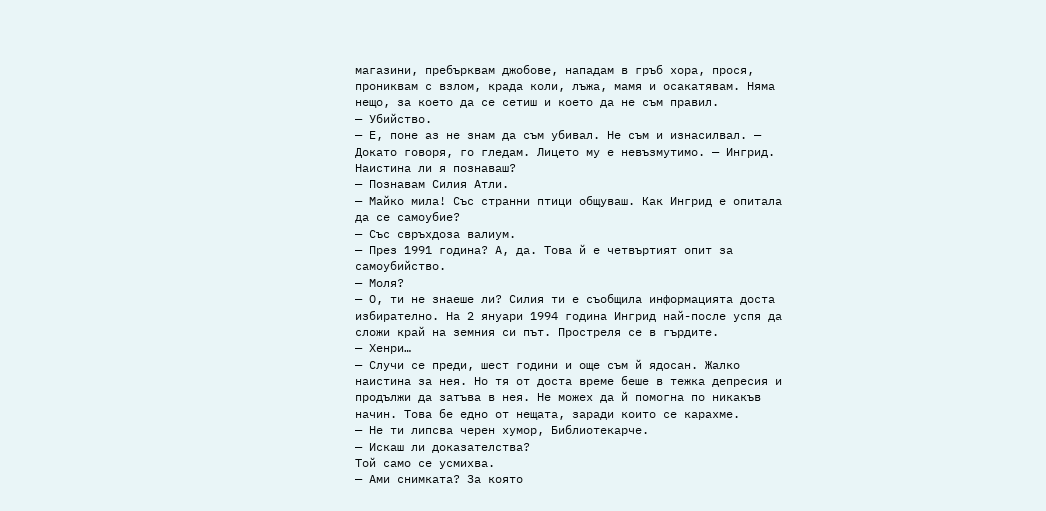магазини, пребърквам джобове, нападам в гръб хора, прося, прониквам с взлом, крада коли, лъжа, мамя и осакатявам. Няма нещо, за което да се сетиш и което да не съм правил.
— Убийство.
— Е, поне аз не знам да съм убивал. Не съм и изнасилвал. — Докато говоря, го гледам. Лицето му е невъзмутимо. — Ингрид. Наистина ли я познаваш?
— Познавам Силия Атли.
— Майко мила! Със странни птици общуваш. Как Ингрид е опитала да се самоубие?
— Със свръхдоза валиум.
— През 1991 година? А, да. Това й е четвъртият опит за самоубийство.
— Моля?
— О, ти не знаеше ли? Силия ти е съобщила информацията доста избирателно. На 2 януари 1994 година Ингрид най-после успя да сложи край на земния си път. Простреля се в гърдите.
— Хенри…
— Случи се преди, шест години и още съм й ядосан. Жалко наистина за нея. Но тя от доста време беше в тежка депресия и продължи да затъва в нея. Не можех да й помогна по никакъв начин. Това бе едно от нещата, заради които се карахме.
— Не ти липсва черен хумор, Библиотекарче.
— Искаш ли доказателства?
Той само се усмихва.
— Ами снимката? За която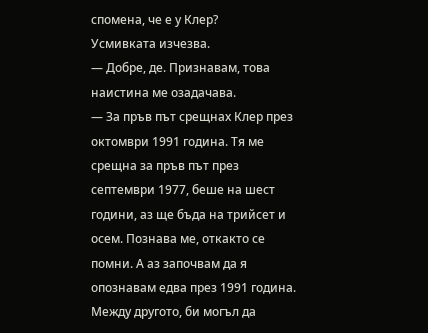спомена, че е у Клер?
Усмивката изчезва.
— Добре, де. Признавам, това наистина ме озадачава.
— За пръв път срещнах Клер през октомври 1991 година. Тя ме срещна за пръв път през септември 1977, беше на шест години, аз ще бъда на трийсет и осем. Познава ме, откакто се помни. А аз започвам да я опознавам едва през 1991 година. Между другото, би могъл да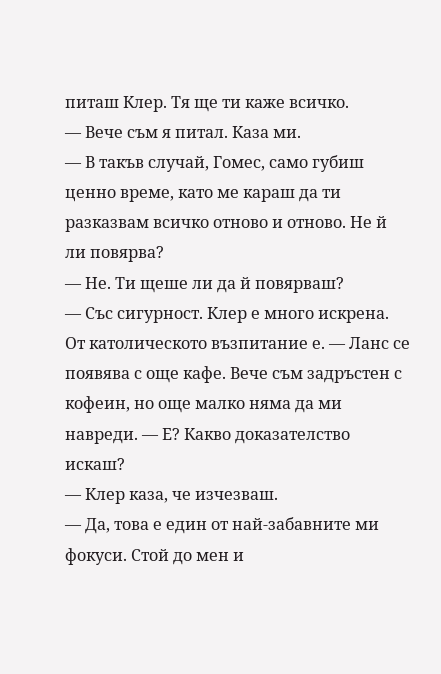питаш Клер. Тя ще ти каже всичко.
— Вече съм я питал. Каза ми.
— В такъв случай, Гомес, само губиш ценно време, като ме караш да ти разказвам всичко отново и отново. Не й ли повярва?
— Не. Ти щеше ли да й повярваш?
— Със сигурност. Клер е много искрена. От католическото възпитание е. — Ланс се появява с още кафе. Вече съм задръстен с кофеин, но още малко няма да ми навреди. — Е? Какво доказателство искаш?
— Клер каза, че изчезваш.
— Да, това е един от най-забавните ми фокуси. Стой до мен и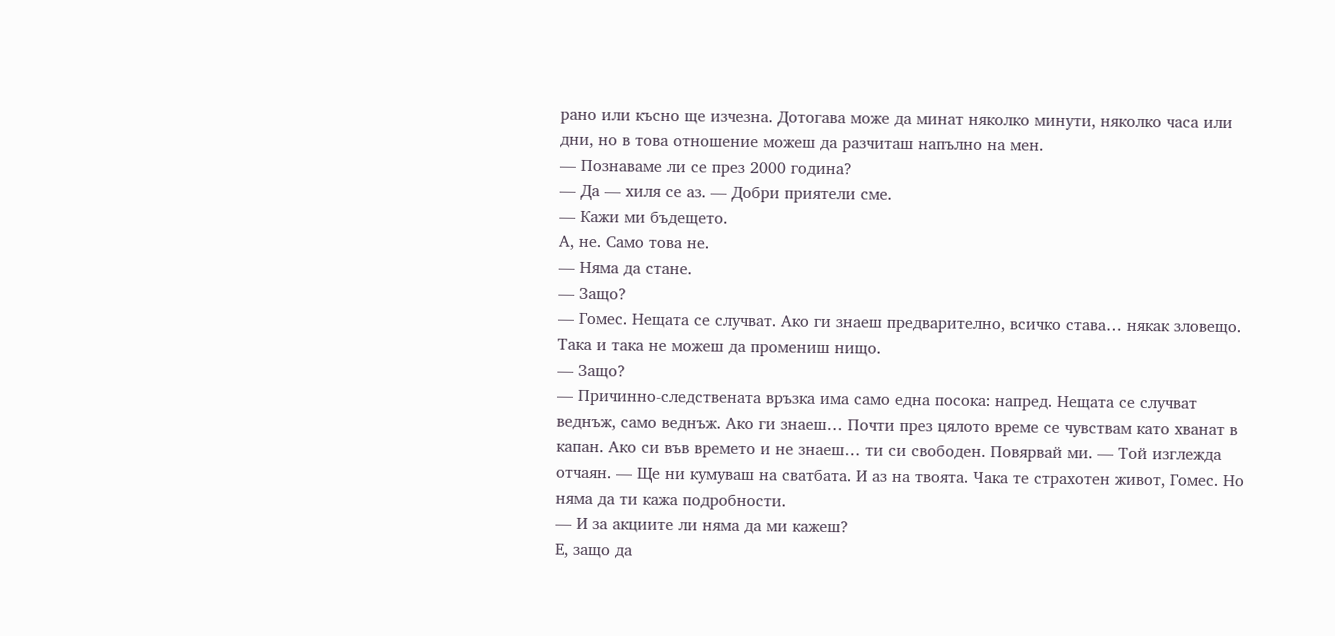рано или късно ще изчезна. Дотогава може да минат няколко минути, няколко часа или дни, но в това отношение можеш да разчиташ напълно на мен.
— Познаваме ли се през 2000 година?
— Да — хиля се аз. — Добри приятели сме.
— Кажи ми бъдещето.
А, не. Само това не.
— Няма да стане.
— Защо?
— Гомес. Нещата се случват. Ако ги знаеш предварително, всичко става… някак зловещо. Така и така не можеш да промениш нищо.
— Защо?
— Причинно-следствената връзка има само една посока: напред. Нещата се случват веднъж, само веднъж. Ако ги знаеш… Почти през цялото време се чувствам като хванат в капан. Ако си във времето и не знаеш… ти си свободен. Повярвай ми. — Той изглежда отчаян. — Ще ни кумуваш на сватбата. И аз на твоята. Чака те страхотен живот, Гомес. Но няма да ти кажа подробности.
— И за акциите ли няма да ми кажеш?
Е, защо да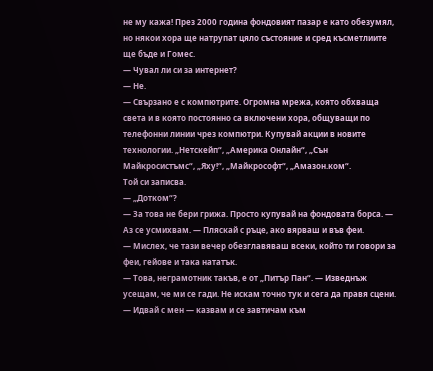не му кажа! През 2000 година фондовият пазар е като обезумял, но някои хора ще натрупат цяло състояние и сред късметлиите ще бъде и Гомес.
— Чувал ли си за интернет?
— Не.
— Свързано е с компютрите. Огромна мрежа, която обхваща света и в която постоянно са включени хора, общуващи по телефонни линии чрез компютри. Купувай акции в новите технологии. „Нетскейп“, „Америка Онлайн“, „Сън Майкросистъмс“, „Яху!“, „Майкрософт“, „Амазон.ком“.
Той си записва.
— „Дотком“?
— За това не бери грижа. Просто купувай на фондовата борса. — Аз се усмихвам. — Пляскай с ръце, ако вярваш и във феи.
— Мислех, че тази вечер обезглавяваш всеки, който ти говори за феи, гейове и така нататък.
— Това, неграмотник такъв, е от „Питър Пан“. — Изведнъж усещам, че ми се гади. Не искам точно тук и сега да правя сцени. — Идвай с мен — казвам и се завтичам към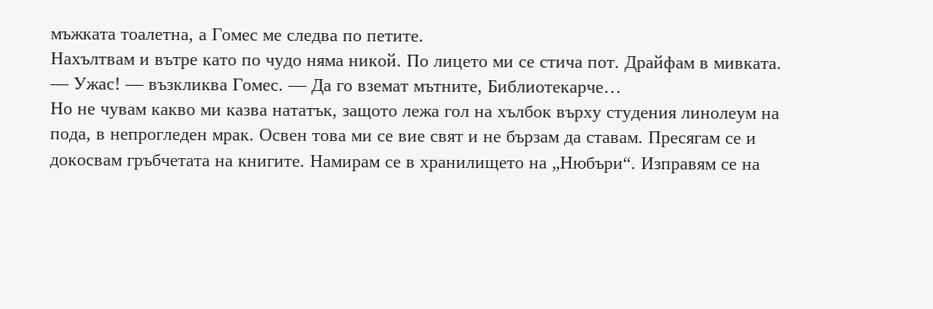мъжката тоалетна, а Гомес ме следва по петите.
Нахълтвам и вътре като по чудо няма никой. По лицето ми се стича пот. Драйфам в мивката.
— Ужас! — възкликва Гомес. — Да го вземат мътните, Библиотекарче…
Но не чувам какво ми казва нататък, защото лежа гол на хълбок върху студения линолеум на пода, в непрогледен мрак. Освен това ми се вие свят и не бързам да ставам. Пресягам се и докосвам гръбчетата на книгите. Намирам се в хранилището на „Нюбъри“. Изправям се на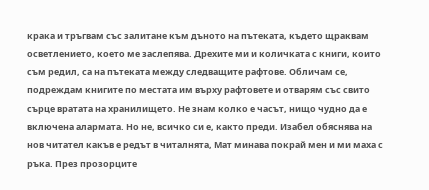крака и тръгвам със залитане към дъното на пътеката, където щраквам осветлението, което ме заслепява. Дрехите ми и количката с книги, които съм редил, са на пътеката между следващите рафтове. Обличам се, подреждам книгите по местата им върху рафтовете и отварям със свито сърце вратата на хранилището. Не знам колко е часът, нищо чудно да е включена алармата. Но не, всичко си е, както преди. Изабел обяснява на нов читател какъв е редът в читалнята, Мат минава покрай мен и ми маха с ръка. През прозорците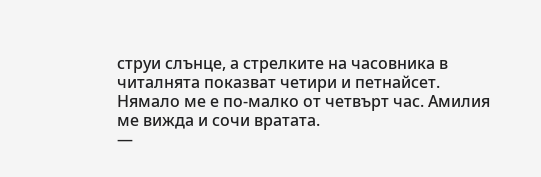струи слънце, а стрелките на часовника в читалнята показват четири и петнайсет. Нямало ме е по-малко от четвърт час. Амилия ме вижда и сочи вратата.
—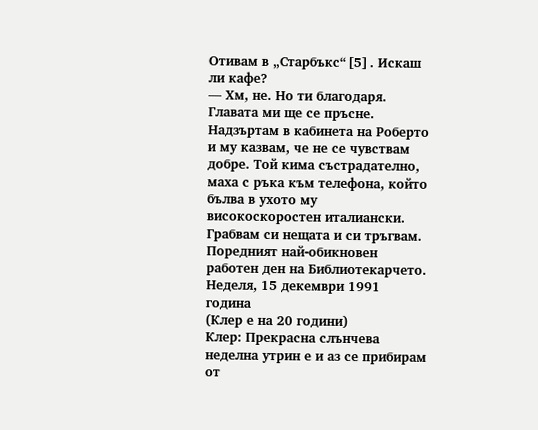Отивам в „Старбъкс“[5]. Искаш ли кафе?
— Хм, не. Но ти благодаря.
Главата ми ще се пръсне. Надзъртам в кабинета на Роберто и му казвам, че не се чувствам добре. Той кима състрадателно, маха с ръка към телефона, който бълва в ухото му високоскоростен италиански. Грабвам си нещата и си тръгвам.
Поредният най-обикновен работен ден на Библиотекарчето.
Неделя, 15 декември 1991 година
(Клер е на 20 години)
Клер: Прекрасна слънчева неделна утрин е и аз се прибирам от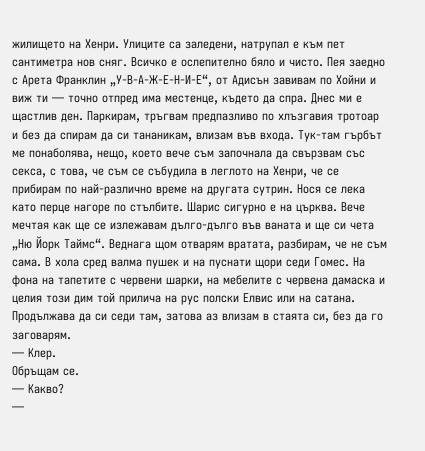жилището на Хенри. Улиците са заледени, натрупал е към пет сантиметра нов сняг. Всичко е ослепително бяло и чисто. Пея заедно с Арета Франклин „У-В-А-Ж-Е-Н-И-Е“, от Адисън завивам по Хойни и виж ти — точно отпред има местенце, където да спра. Днес ми е щастлив ден. Паркирам, тръгвам предпазливо по хлъзгавия тротоар и без да спирам да си тананикам, влизам във входа. Тук-там гърбът ме понаболява, нещо, което вече съм започнала да свързвам със секса, с това, че съм се събудила в леглото на Хенри, че се прибирам по най-различно време на другата сутрин. Нося се лека като перце нагоре по стълбите. Шарис сигурно е на църква. Вече мечтая как ще се излежавам дълго-дълго във ваната и ще си чета „Ню Йорк Таймс“. Веднага щом отварям вратата, разбирам, че не съм сама. В хола сред валма пушек и на пуснати щори седи Гомес. На фона на тапетите с червени шарки, на мебелите с червена дамаска и целия този дим той прилича на рус полски Елвис или на сатана. Продължава да си седи там, затова аз влизам в стаята си, без да го заговарям.
— Клер.
Обръщам се.
— Какво?
—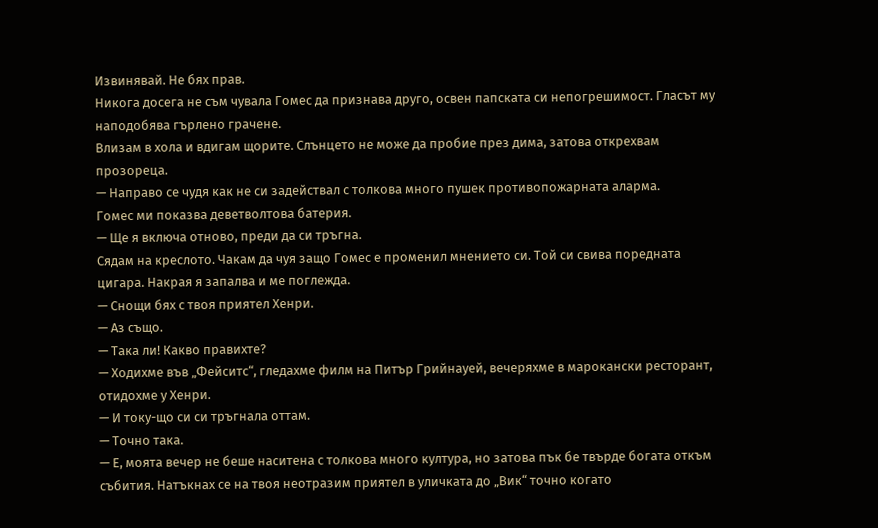Извинявай. Не бях прав.
Никога досега не съм чувала Гомес да признава друго, освен папската си непогрешимост. Гласът му наподобява гърлено грачене.
Влизам в хола и вдигам щорите. Слънцето не може да пробие през дима, затова открехвам прозореца.
— Направо се чудя как не си задействал с толкова много пушек противопожарната аларма.
Гомес ми показва деветволтова батерия.
— Ще я включа отново, преди да си тръгна.
Сядам на креслото. Чакам да чуя защо Гомес е променил мнението си. Той си свива поредната цигара. Накрая я запалва и ме поглежда.
— Снощи бях с твоя приятел Хенри.
— Аз също.
— Така ли! Какво правихте?
— Ходихме във „Фейситс“, гледахме филм на Питър Грийнауей, вечеряхме в марокански ресторант, отидохме у Хенри.
— И току-що си си тръгнала оттам.
— Точно така.
— Е, моята вечер не беше наситена с толкова много култура, но затова пък бе твърде богата откъм събития. Натъкнах се на твоя неотразим приятел в уличката до „Вик“ точно когато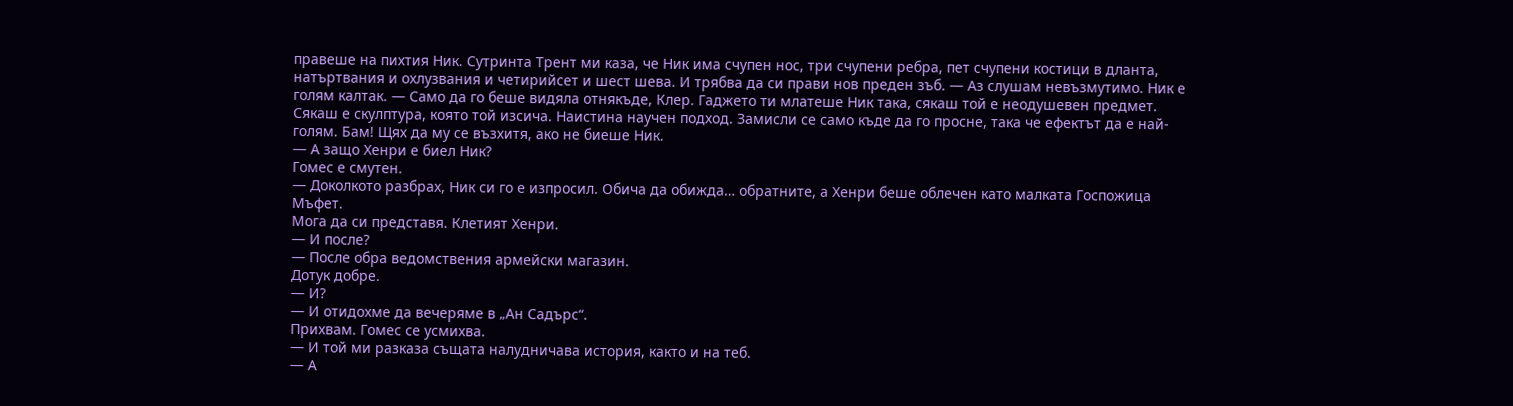правеше на пихтия Ник. Сутринта Трент ми каза, че Ник има счупен нос, три счупени ребра, пет счупени костици в дланта, натъртвания и охлузвания и четирийсет и шест шева. И трябва да си прави нов преден зъб. — Аз слушам невъзмутимо. Ник е голям калтак. — Само да го беше видяла отнякъде, Клер. Гаджето ти млатеше Ник така, сякаш той е неодушевен предмет. Сякаш е скулптура, която той изсича. Наистина научен подход. Замисли се само къде да го просне, така че ефектът да е най-голям. Бам! Щях да му се възхитя, ако не биеше Ник.
— А защо Хенри е биел Ник?
Гомес е смутен.
— Доколкото разбрах, Ник си го е изпросил. Обича да обижда… обратните, а Хенри беше облечен като малката Госпожица Мъфет.
Мога да си представя. Клетият Хенри.
— И после?
— После обра ведомствения армейски магазин.
Дотук добре.
— И?
— И отидохме да вечеряме в „Ан Садърс“.
Прихвам. Гомес се усмихва.
— И той ми разказа същата налудничава история, както и на теб.
— А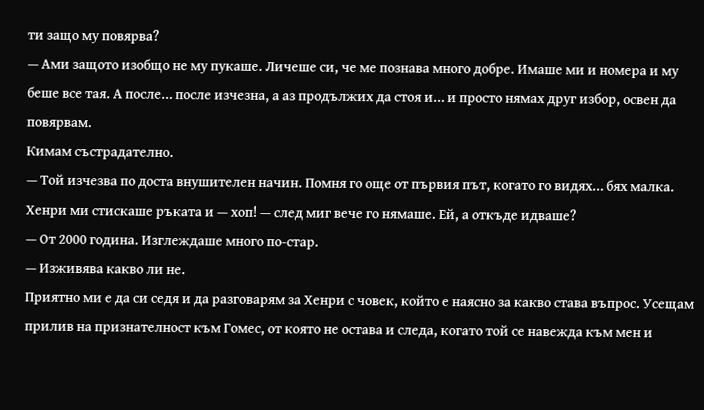ти защо му повярва?
— Ами защото изобщо не му пукаше. Личеше си, че ме познава много добре. Имаше ми и номера и му беше все тая. А после… после изчезна, а аз продължих да стоя и… и просто нямах друг избор, освен да повярвам.
Кимам състрадателно.
— Той изчезва по доста внушителен начин. Помня го още от първия път, когато го видях… бях малка. Хенри ми стискаше ръката и — хоп! — след миг вече го нямаше. Ей, а откъде идваше?
— От 2000 година. Изглеждаше много по-стар.
— Изживява какво ли не.
Приятно ми е да си седя и да разговарям за Хенри с човек, който е наясно за какво става въпрос. Усещам прилив на признателност към Гомес, от която не остава и следа, когато той се навежда към мен и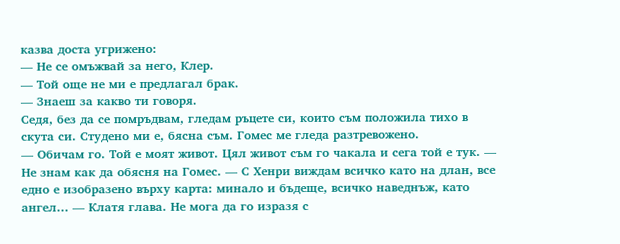казва доста угрижено:
— Не се омъжвай за него, Клер.
— Той още не ми е предлагал брак.
— Знаеш за какво ти говоря.
Седя, без да се помръдвам, гледам ръцете си, които съм положила тихо в скута си. Студено ми е, бясна съм. Гомес ме гледа разтревожено.
— Обичам го. Той е моят живот. Цял живот съм го чакала и сега той е тук. — Не знам как да обясня на Гомес. — С Хенри виждам всичко като на длан, все едно е изобразено върху карта: минало и бъдеще, всичко наведнъж, като ангел… — Клатя глава. Не мога да го изразя с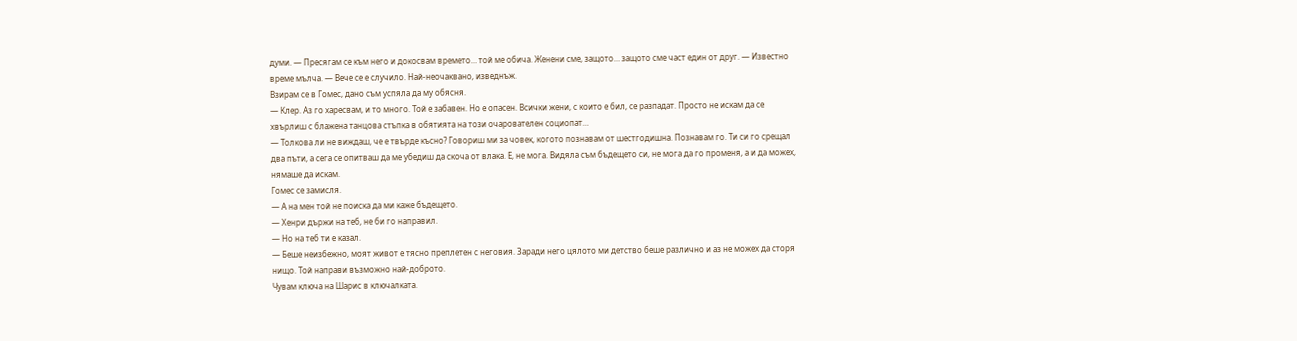думи. — Пресягам се към него и докосвам времето… той ме обича. Женени сме, защото… защото сме част един от друг. — Известно време мълча. — Вече се е случило. Най-неочаквано, изведнъж.
Взирам се в Гомес, дано съм успяла да му обясня.
— Клер. Аз го харесвам, и то много. Той е забавен. Но е опасен. Всички жени, с които е бил, се разпадат. Просто не искам да се хвърлиш с блажена танцова стъпка в обятията на този очарователен социопат…
— Толкова ли не виждаш, че е твърде късно? Говориш ми за човек, когото познавам от шестгодишна. Познавам го. Ти си го срещал два пъти, а сега се опитваш да ме убедиш да скоча от влака. Е, не мога. Видяла съм бъдещето си, не мога да го променя, а и да можех, нямаше да искам.
Гомес се замисля.
— А на мен той не поиска да ми каже бъдещето.
— Хенри държи на теб, не би го направил.
— Но на теб ти е казал.
— Беше неизбежно, моят живот е тясно преплетен с неговия. Заради него цялото ми детство беше различно и аз не можех да сторя нищо. Той направи възможно най-доброто.
Чувам ключа на Шарис в ключалката.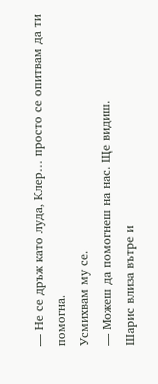— Не се дръж като луда, Клер… просто се опитвам да ти помогна.
Усмихвам му се.
— Можеш да помогнеш на нас. Ще видиш.
Шарис влиза вътре и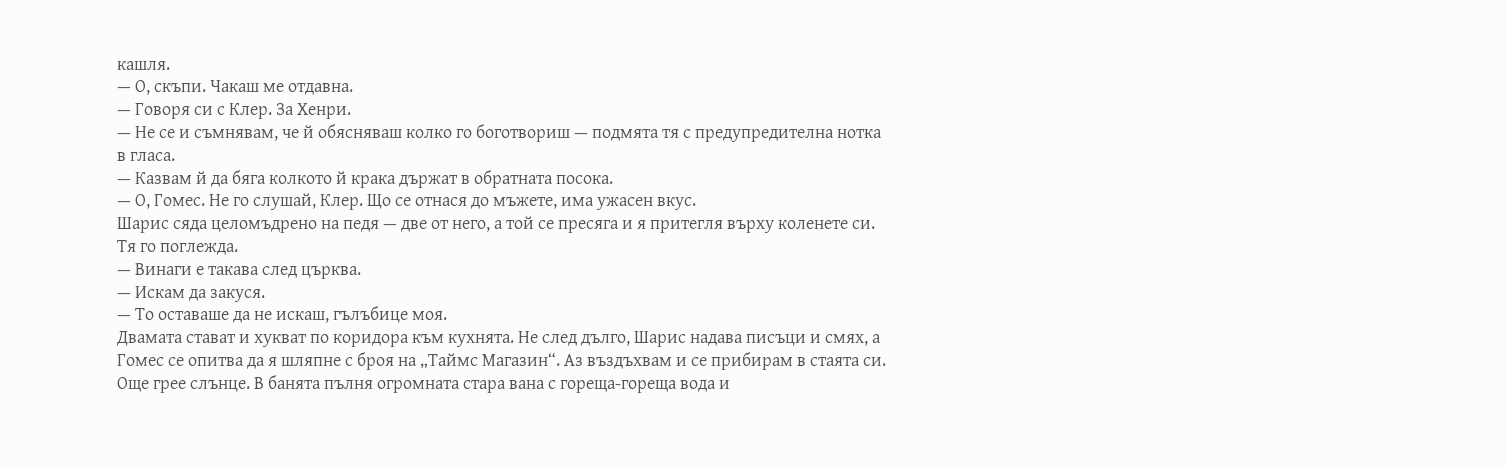кашля.
— О, скъпи. Чакаш ме отдавна.
— Говоря си с Клер. За Хенри.
— Не се и съмнявам, че й обясняваш колко го боготвориш — подмята тя с предупредителна нотка в гласа.
— Казвам й да бяга колкото й крака държат в обратната посока.
— О, Гомес. Не го слушай, Клер. Що се отнася до мъжете, има ужасен вкус.
Шарис сяда целомъдрено на педя — две от него, а той се пресяга и я притегля върху коленете си. Тя го поглежда.
— Винаги е такава след църква.
— Искам да закуся.
— То оставаше да не искаш, гълъбице моя.
Двамата стават и хукват по коридора към кухнята. Не след дълго, Шарис надава писъци и смях, а Гомес се опитва да я шляпне с броя на „Таймс Магазин“. Аз въздъхвам и се прибирам в стаята си. Още грее слънце. В банята пълня огромната стара вана с гореща-гореща вода и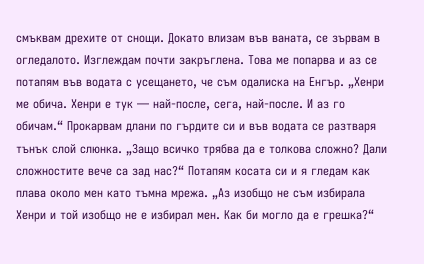смъквам дрехите от снощи. Докато влизам във ваната, се зървам в огледалото. Изглеждам почти закръглена. Това ме попарва и аз се потапям във водата с усещането, че съм одалиска на Енгър. „Хенри ме обича. Хенри е тук — най-после, сега, най-после. И аз го обичам.“ Прокарвам длани по гърдите си и във водата се разтваря тънък слой слюнка. „Защо всичко трябва да е толкова сложно? Дали сложностите вече са зад нас?“ Потапям косата си и я гледам как плава около мен като тъмна мрежа. „Аз изобщо не съм избирала Хенри и той изобщо не е избирал мен. Как би могло да е грешка?“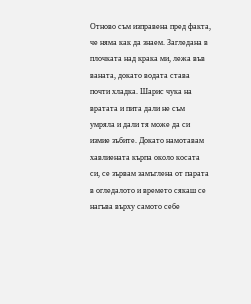Отново съм изправена пред факта, че няма как да знаем. Загледана в плочката над крака ми, лежа във ваната, докато водата става почти хладка. Шарис чука на вратата и пита дали не съм умряла и дали тя може да си измие зъбите. Докато намотавам хавлиената кърпа около косата си, се зървам замъглена от парата в огледалото и времето сякаш се нагъва върху самото себе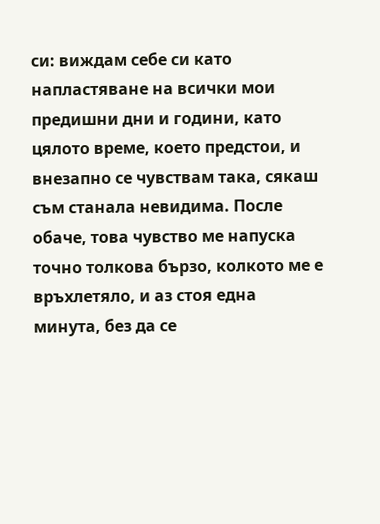си: виждам себе си като напластяване на всички мои предишни дни и години, като цялото време, което предстои, и внезапно се чувствам така, сякаш съм станала невидима. После обаче, това чувство ме напуска точно толкова бързо, колкото ме е връхлетяло, и аз стоя една минута, без да се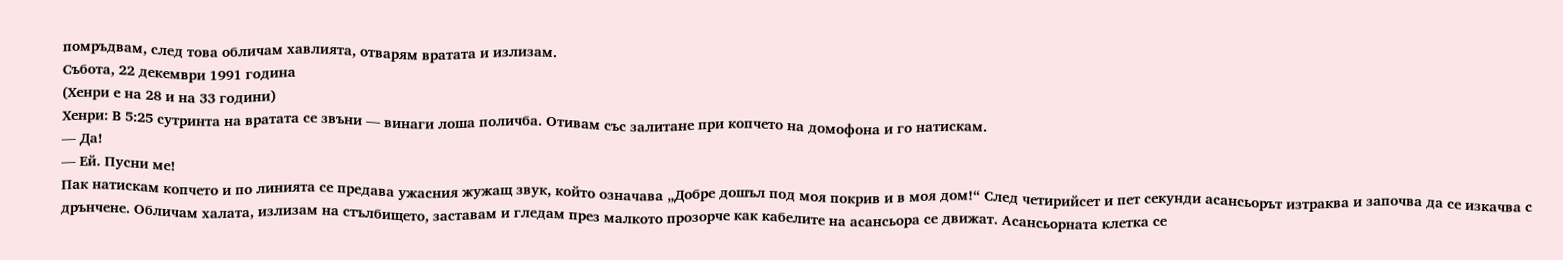помръдвам, след това обличам хавлията, отварям вратата и излизам.
Събота, 22 декември 1991 година
(Хенри е на 28 и на 33 години)
Хенри: В 5:25 сутринта на вратата се звъни — винаги лоша поличба. Отивам със залитане при копчето на домофона и го натискам.
— Да!
— Ей. Пусни ме!
Пак натискам копчето и по линията се предава ужасния жужащ звук, който означава „Добре дошъл под моя покрив и в моя дом!“ След четирийсет и пет секунди асансьорът изтраква и започва да се изкачва с дрънчене. Обличам халата, излизам на стълбището, заставам и гледам през малкото прозорче как кабелите на асансьора се движат. Асансьорната клетка се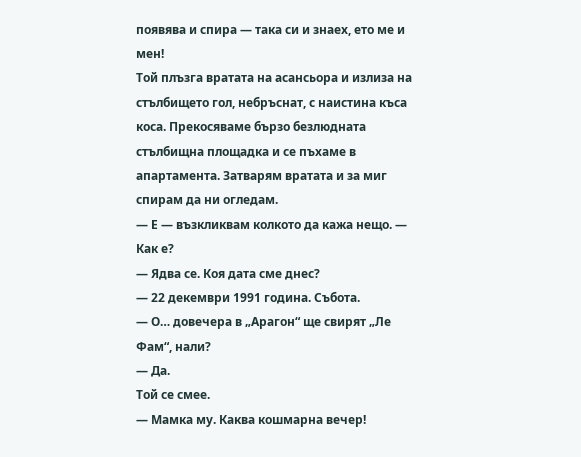появява и спира — така си и знаех, ето ме и мен!
Той плъзга вратата на асансьора и излиза на стълбището гол, небръснат, с наистина къса коса. Прекосяваме бързо безлюдната стълбищна площадка и се пъхаме в апартамента. Затварям вратата и за миг спирам да ни огледам.
— Е — възкликвам колкото да кажа нещо. — Как е?
— Ядва се. Коя дата сме днес?
— 22 декември 1991 година. Събота.
— О… довечера в „Арагон“ ще свирят „Ле Фам“, нали?
— Да.
Той се смее.
— Мамка му. Каква кошмарна вечер!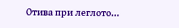Отива при леглото…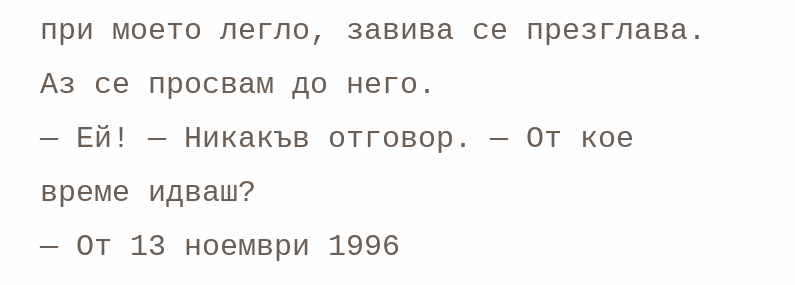при моето легло, завива се презглава. Аз се просвам до него.
— Ей! — Никакъв отговор. — От кое време идваш?
— От 13 ноември 1996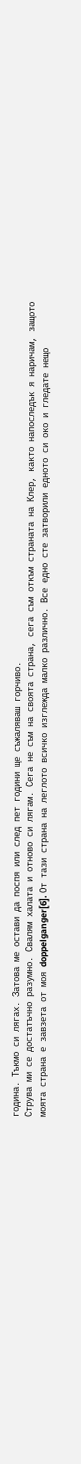година. Тъкмо си лягах. Затова ме остави да поспя или след пет години ще съжаляваш горчиво.
Струва ми се достатъчно разумно. Свалям халата и отново си лягам. Сега не съм на своята страна, сега съм откъм страната на Клер, както напоследък я наричам, защото моята страна е завзета от моя doppelganger[6]. От тази страна на леглото всичко изглежда малко различно. Все едно сте затворили едното си око и гледате нещо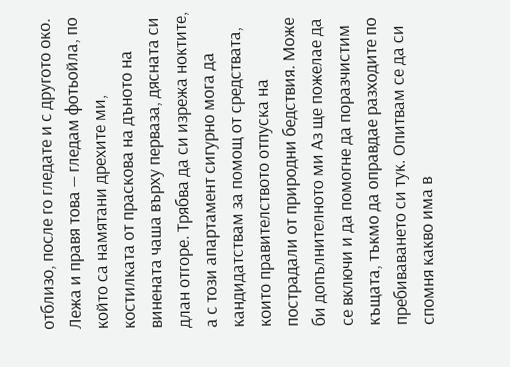отблизо, после го гледате и с другото око. Лежа и правя това — гледам фотьойла, по който са намятани дрехите ми, костилката от праскова на дъното на винената чаша върху перваза, дясната си длан отгоре. Трябва да си изрежа ноктите, а с този апартамент сигурно мога да кандидатствам за помощ от средствата, които правителството отпуска на пострадали от природни бедствия. Може би допълнителното ми Аз ще пожелае да се включи и да помогне да поразчистим къщата, тъкмо да оправдае разходите по пребиваването си тук. Опитвам се да си спомня какво има в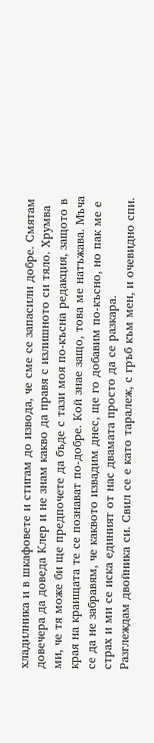хладилника и в шкафовете и стигам до извода, че сме се запасили добре. Смятам довечера да доведа Клер и не знам какво да правя с излишното си тяло. Хрумва ми, че тя може би ще предпочете да бъде с тази моя по-късна редакция, защото в края на краищата те се познават по-добре. Кой знае защо, това ме натъжава. Мъча се да не забравям, че каквото извадим днес, ще го добавим по-късно, но пак ме е страх и ми се иска единият от нас двамата просто да се разкара.
Разглеждам двойника си. Свил се е като таралеж, с гръб към мен, и очевидно спи.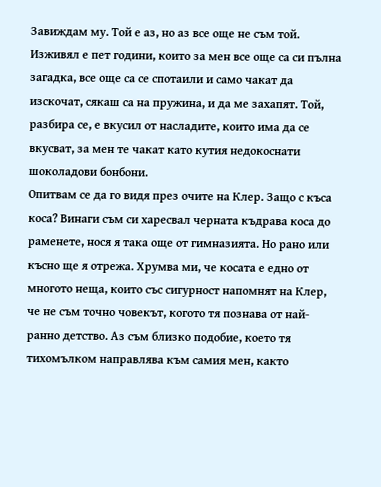Завиждам му. Той е аз, но аз все още не съм той. Изживял е пет години, които за мен все още са си пълна загадка, все още са се спотаили и само чакат да изскочат, сякаш са на пружина, и да ме захапят. Той, разбира се, е вкусил от насладите, които има да се вкусват, за мен те чакат като кутия недокоснати шоколадови бонбони.
Опитвам се да го видя през очите на Клер. Защо с къса коса? Винаги съм си харесвал черната къдрава коса до раменете, нося я така още от гимназията. Но рано или късно ще я отрежа. Хрумва ми, че косата е едно от многото неща, които със сигурност напомнят на Клер, че не съм точно човекът, когото тя познава от най-ранно детство. Аз съм близко подобие, което тя тихомълком направлява към самия мен, както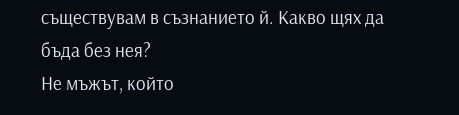съществувам в съзнанието й. Какво щях да бъда без нея?
Не мъжът, който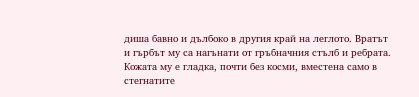диша бавно и дълбоко в другия край на леглото. Вратът и гърбът му са нагънати от гръбначния стълб и ребрата. Кожата му е гладка, почти без косми, вместена само в стегнатите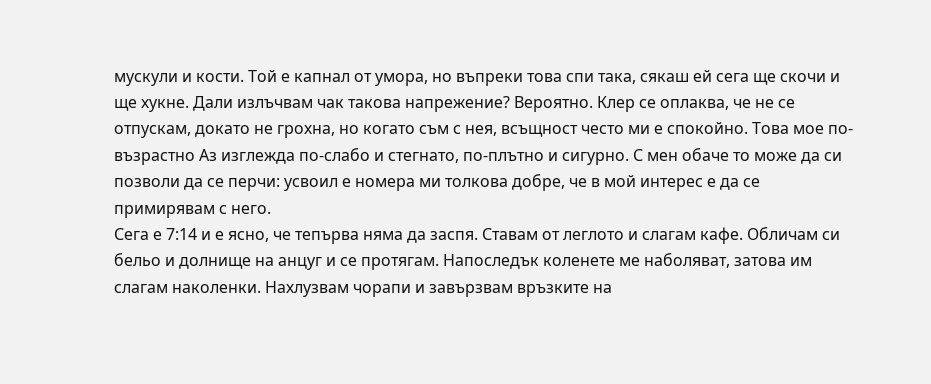мускули и кости. Той е капнал от умора, но въпреки това спи така, сякаш ей сега ще скочи и ще хукне. Дали излъчвам чак такова напрежение? Вероятно. Клер се оплаква, че не се отпускам, докато не грохна, но когато съм с нея, всъщност често ми е спокойно. Това мое по-възрастно Аз изглежда по-слабо и стегнато, по-плътно и сигурно. С мен обаче то може да си позволи да се перчи: усвоил е номера ми толкова добре, че в мой интерес е да се примирявам с него.
Сега е 7:14 и е ясно, че тепърва няма да заспя. Ставам от леглото и слагам кафе. Обличам си бельо и долнище на анцуг и се протягам. Напоследък коленете ме наболяват, затова им слагам наколенки. Нахлузвам чорапи и завързвам връзките на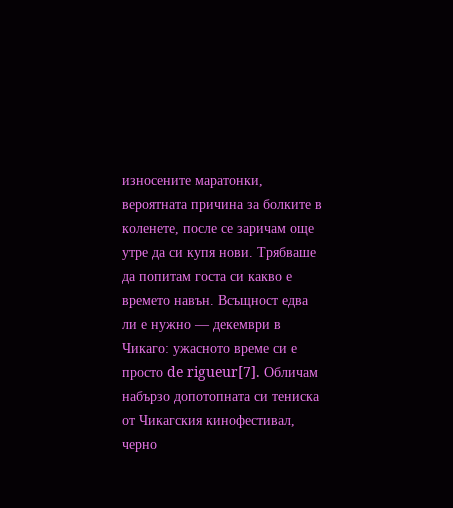износените маратонки, вероятната причина за болките в коленете, после се заричам още утре да си купя нови. Трябваше да попитам госта си какво е времето навън. Всъщност едва ли е нужно — декември в Чикаго: ужасното време си е просто de rigueur[7]. Обличам набързо допотопната си тениска от Чикагския кинофестивал, черно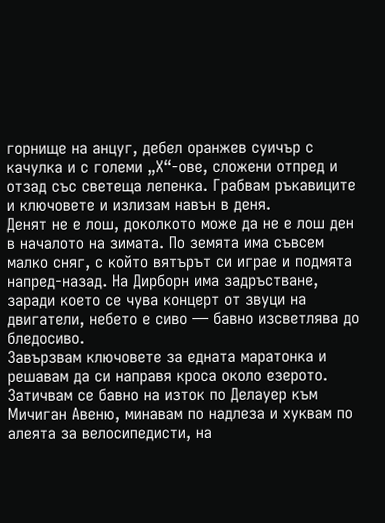горнище на анцуг, дебел оранжев суичър с качулка и с големи „Х“-ове, сложени отпред и отзад със светеща лепенка. Грабвам ръкавиците и ключовете и излизам навън в деня.
Денят не е лош, доколкото може да не е лош ден в началото на зимата. По земята има съвсем малко сняг, с който вятърът си играе и подмята напред-назад. На Дирборн има задръстване, заради което се чува концерт от звуци на двигатели, небето е сиво — бавно изсветлява до бледосиво.
Завързвам ключовете за едната маратонка и решавам да си направя кроса около езерото. Затичвам се бавно на изток по Делауер към Мичиган Авеню, минавам по надлеза и хуквам по алеята за велосипедисти, на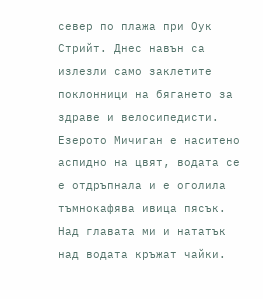север по плажа при Оук Стрийт. Днес навън са излезли само заклетите поклонници на бягането за здраве и велосипедисти. Езерото Мичиган е наситено аспидно на цвят, водата се е отдръпнала и е оголила тъмнокафява ивица пясък. Над главата ми и нататък над водата кръжат чайки.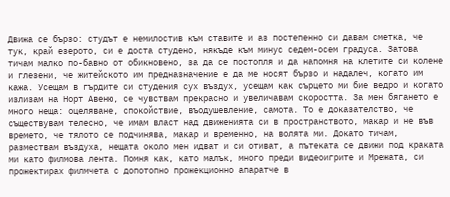Движа се бързо: студът е немилостив към ставите и аз постепенно си давам сметка, че тук, край езерото, си е доста студено, някъде към минус седем-осем градуса. Затова тичам малко по-бавно от обикновено, за да се постопля и да напомня на клетите си колене и глезени, че житейското им предназначение е да ме носят бързо и надалеч, когато им кажа. Усещам в гърдите си студения сух въздух, усещам как сърцето ми бие ведро и когато излизам на Норт Авеню, се чувствам прекрасно и увеличавам скоростта. За мен бягането е много неща: оцеляване, спокойствие, въодушевление, самота. То е доказателство, че съществувам телесно, че имам власт над движенията си в пространството, макар и не във времето, че тялото се подчинява, макар и временно, на волята ми. Докато тичам, размествам въздуха, нещата около мен идват и си отиват, а пътеката се движи под краката ми като филмова лента. Помня как, като малък, много преди видеоигрите и Мрежата, си прожектирах филмчета с допотопно прожекционно апаратче в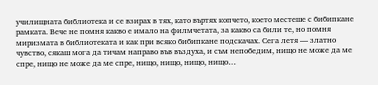училищната библиотека и се взирах в тях, като въртях копчето, което местеше с бибипкане рамката. Вече не помня какво е имало на филмчетата, за какво са били те, но помня миризмата в библиотеката и как при всяко бибипкане подскачах. Сега летя — златно чувство, сякаш мога да тичам направо във въздуха, и съм непобедим, нищо не може да ме спре, нищо не може да ме спре, нищо, нищо, нищо, нищо…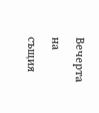Вечерта на същия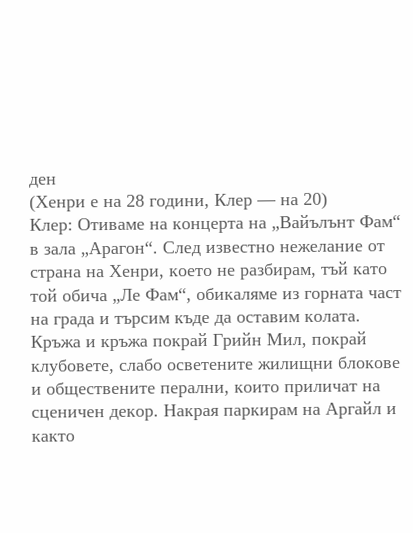ден
(Хенри е на 28 години, Клер — на 20)
Клер: Отиваме на концерта на „Вайълънт Фам“ в зала „Арагон“. След известно нежелание от страна на Хенри, което не разбирам, тъй като той обича „Ле Фам“, обикаляме из горната част на града и търсим къде да оставим колата. Кръжа и кръжа покрай Грийн Мил, покрай клубовете, слабо осветените жилищни блокове и обществените перални, които приличат на сценичен декор. Накрая паркирам на Аргайл и както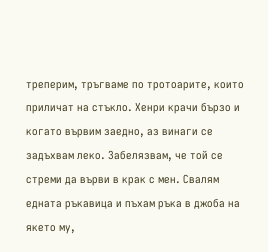треперим, тръгваме по тротоарите, които приличат на стъкло. Хенри крачи бързо и когато вървим заедно, аз винаги се задъхвам леко. Забелязвам, че той се стреми да върви в крак с мен. Свалям едната ръкавица и пъхам ръка в джоба на якето му,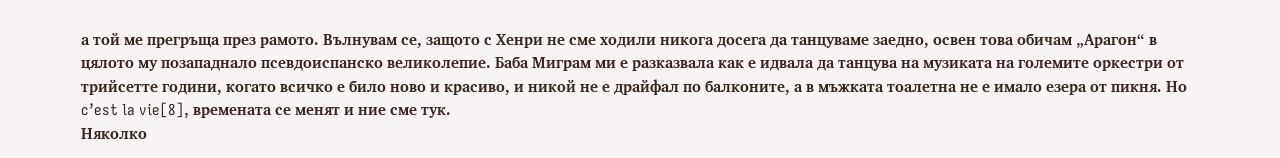а той ме прегръща през рамото. Вълнувам се, защото с Хенри не сме ходили никога досега да танцуваме заедно, освен това обичам „Арагон“ в цялото му позападнало псевдоиспанско великолепие. Баба Миграм ми е разказвала как е идвала да танцува на музиката на големите оркестри от трийсетте години, когато всичко е било ново и красиво, и никой не е драйфал по балконите, а в мъжката тоалетна не е имало езера от пикня. Но c’est la vie[8], времената се менят и ние сме тук.
Няколко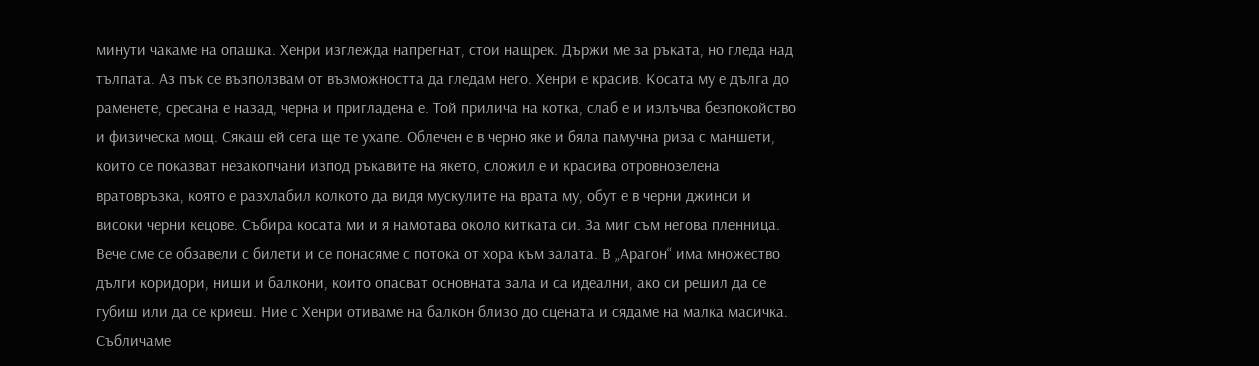минути чакаме на опашка. Хенри изглежда напрегнат, стои нащрек. Държи ме за ръката, но гледа над тълпата. Аз пък се възползвам от възможността да гледам него. Хенри е красив. Косата му е дълга до раменете, сресана е назад, черна и пригладена е. Той прилича на котка, слаб е и излъчва безпокойство и физическа мощ. Сякаш ей сега ще те ухапе. Облечен е в черно яке и бяла памучна риза с маншети, които се показват незакопчани изпод ръкавите на якето, сложил е и красива отровнозелена вратовръзка, която е разхлабил колкото да видя мускулите на врата му, обут е в черни джинси и високи черни кецове. Събира косата ми и я намотава около китката си. За миг съм негова пленница.
Вече сме се обзавели с билети и се понасяме с потока от хора към залата. В „Арагон“ има множество дълги коридори, ниши и балкони, които опасват основната зала и са идеални, ако си решил да се губиш или да се криеш. Ние с Хенри отиваме на балкон близо до сцената и сядаме на малка масичка. Събличаме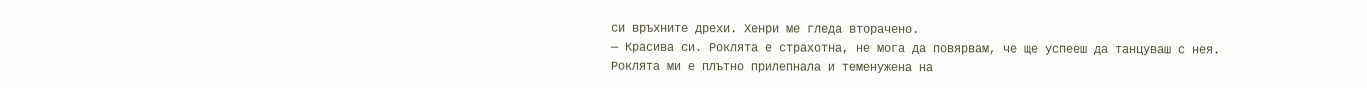си връхните дрехи. Хенри ме гледа вторачено.
— Красива си. Роклята е страхотна, не мога да повярвам, че ще успееш да танцуваш с нея.
Роклята ми е плътно прилепнала и теменужена на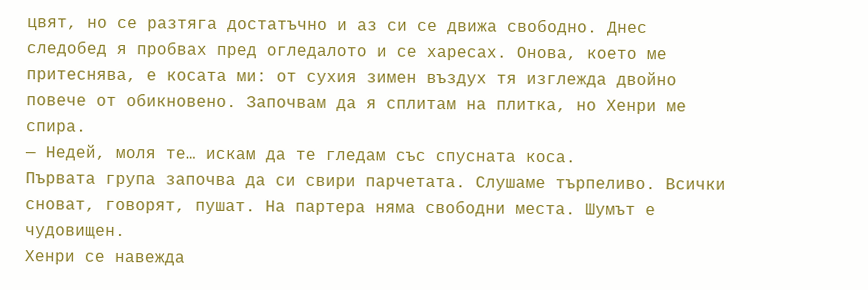цвят, но се разтяга достатъчно и аз си се движа свободно. Днес следобед я пробвах пред огледалото и се харесах. Онова, което ме притеснява, е косата ми: от сухия зимен въздух тя изглежда двойно повече от обикновено. Започвам да я сплитам на плитка, но Хенри ме спира.
— Недей, моля те… искам да те гледам със спусната коса.
Първата група започва да си свири парчетата. Слушаме търпеливо. Всички сноват, говорят, пушат. На партера няма свободни места. Шумът е чудовищен.
Хенри се навежда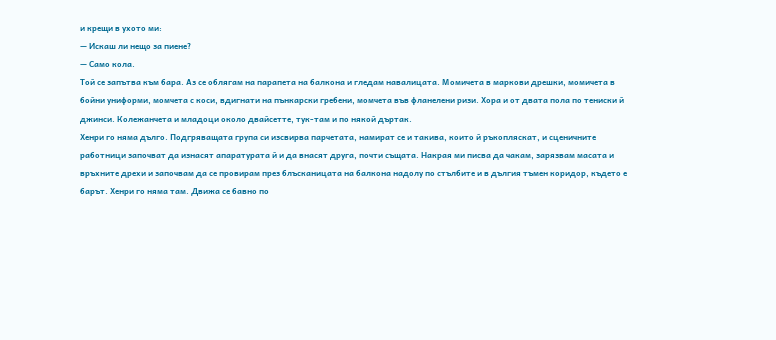и крещи в ухото ми:
— Искаш ли нещо за пиене?
— Само кола.
Той се запътва към бара. Аз се облягам на парапета на балкона и гледам навалицата. Момичета в маркови дрешки, момичета в бойни униформи, момчета с коси, вдигнати на пънкарски гребени, момчета във фланелени ризи. Хора и от двата пола по тениски й джинси. Колежанчета и младоци около двайсетте, тук-там и по някой дъртак.
Хенри го няма дълго. Подгряващата група си изсвирва парчетата, намират се и такива, които й ръкопляскат, и сценичните работници започват да изнасят апаратурата й и да внасят друга, почти същата. Накрая ми писва да чакам, зарязвам масата и връхните дрехи и започвам да се провирам през блъсканицата на балкона надолу по стълбите и в дългия тъмен коридор, където е барът. Хенри го няма там. Движа се бавно по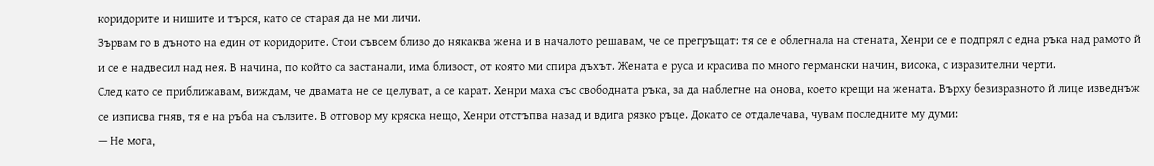коридорите и нишите и търся, като се старая да не ми личи.
Зървам го в дъното на един от коридорите. Стои съвсем близо до някаква жена и в началото решавам, че се прегръщат: тя се е облегнала на стената, Хенри се е подпрял с една ръка над рамото й и се е надвесил над нея. В начина, по който са застанали, има близост, от която ми спира дъхът. Жената е руса и красива по много германски начин, висока, с изразителни черти.
След като се приближавам, виждам, че двамата не се целуват, а се карат. Хенри маха със свободната ръка, за да наблегне на онова, което крещи на жената. Върху безизразното й лице изведнъж се изписва гняв, тя е на ръба на сълзите. В отговор му кряска нещо, Хенри отстъпва назад и вдига рязко ръце. Докато се отдалечава, чувам последните му думи:
— Не мога,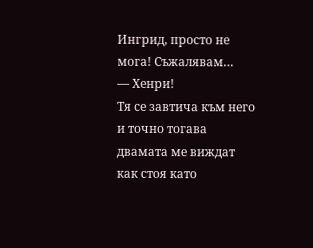Ингрид, просто не мога! Съжалявам…
— Хенри!
Тя се завтича към него и точно тогава двамата ме виждат как стоя като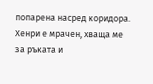попарена насред коридора. Хенри е мрачен, хваща ме за ръката и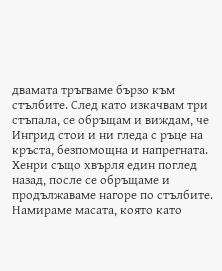двамата тръгваме бързо към стълбите. След като изкачвам три стъпала, се обръщам и виждам, че Ингрид стои и ни гледа с ръце на кръста, безпомощна и напрегната. Хенри също хвърля един поглед назад, после се обръщаме и продължаваме нагоре по стълбите.
Намираме масата, която като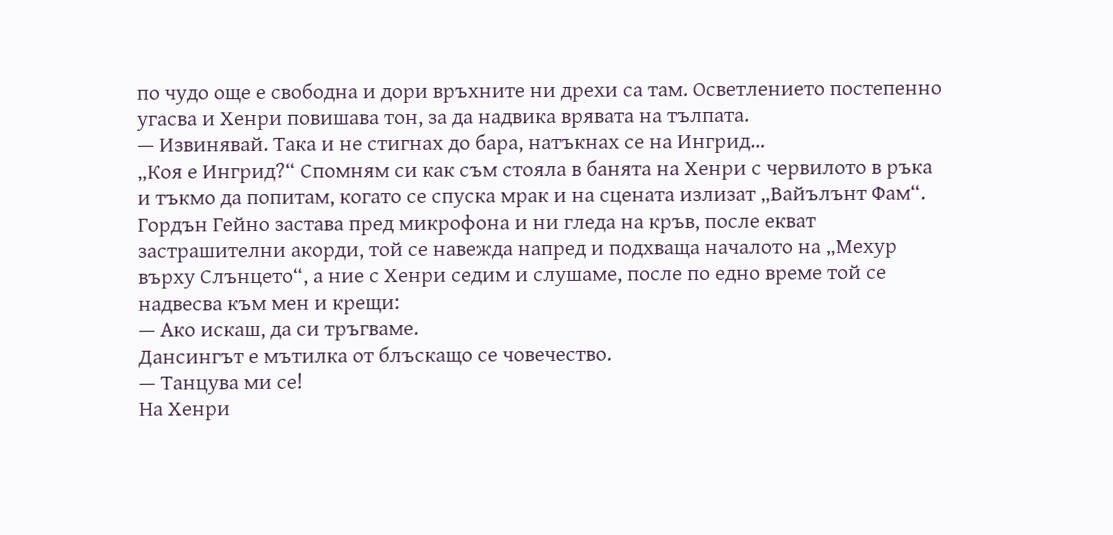по чудо още е свободна и дори връхните ни дрехи са там. Осветлението постепенно угасва и Хенри повишава тон, за да надвика врявата на тълпата.
— Извинявай. Така и не стигнах до бара, натъкнах се на Ингрид…
„Коя е Ингрид?“ Спомням си как съм стояла в банята на Хенри с червилото в ръка и тъкмо да попитам, когато се спуска мрак и на сцената излизат „Вайълънт Фам“.
Гордън Гейно застава пред микрофона и ни гледа на кръв, после екват застрашителни акорди, той се навежда напред и подхваща началото на „Мехур върху Слънцето“, а ние с Хенри седим и слушаме, после по едно време той се надвесва към мен и крещи:
— Ако искаш, да си тръгваме.
Дансингът е мътилка от блъскащо се човечество.
— Танцува ми се!
На Хенри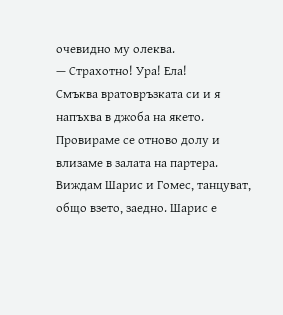очевидно му олеква.
— Страхотно! Ура! Ела!
Смъква вратовръзката си и я напъхва в джоба на якето. Провираме се отново долу и влизаме в залата на партера. Виждам Шарис и Гомес, танцуват, общо взето, заедно. Шарис е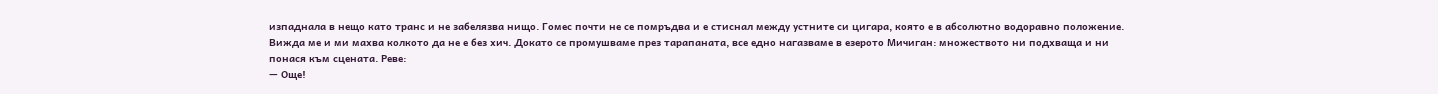изпаднала в нещо като транс и не забелязва нищо. Гомес почти не се помръдва и е стиснал между устните си цигара, която е в абсолютно водоравно положение. Вижда ме и ми махва колкото да не е без хич. Докато се промушваме през тарапаната, все едно нагазваме в езерото Мичиган: множеството ни подхваща и ни понася към сцената. Реве:
— Още!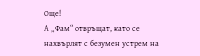Още!
А „Фам“ отвръщат, като се нахвърлят с безумен устрем на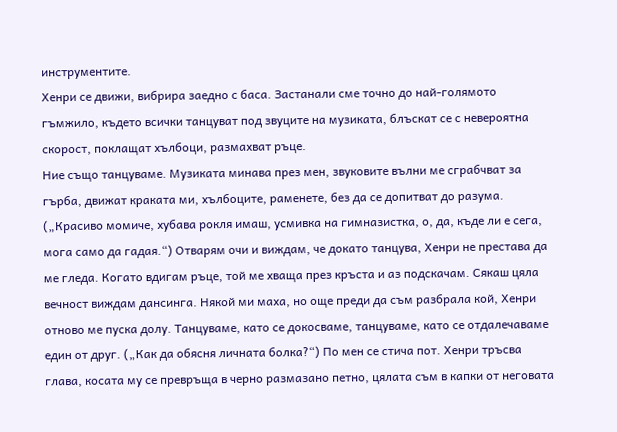инструментите.
Хенри се движи, вибрира заедно с баса. Застанали сме точно до най-голямото гъмжило, където всички танцуват под звуците на музиката, блъскат се с невероятна скорост, поклащат хълбоци, размахват ръце.
Ние също танцуваме. Музиката минава през мен, звуковите вълни ме сграбчват за гърба, движат краката ми, хълбоците, раменете, без да се допитват до разума. („Красиво момиче, хубава рокля имаш, усмивка на гимназистка, о, да, къде ли е сега, мога само да гадая.“) Отварям очи и виждам, че докато танцува, Хенри не престава да ме гледа. Когато вдигам ръце, той ме хваща през кръста и аз подскачам. Сякаш цяла вечност виждам дансинга. Някой ми маха, но още преди да съм разбрала кой, Хенри отново ме пуска долу. Танцуваме, като се докосваме, танцуваме, като се отдалечаваме един от друг. („Как да обясня личната болка?“) По мен се стича пот. Хенри тръсва глава, косата му се превръща в черно размазано петно, цялата съм в капки от неговата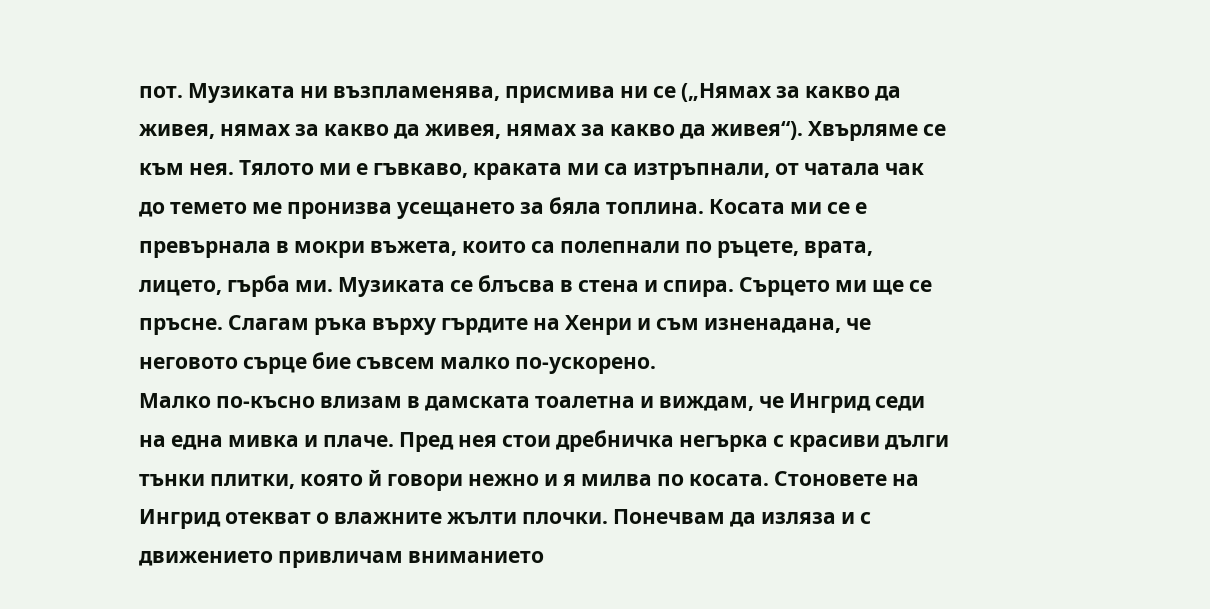пот. Музиката ни възпламенява, присмива ни се („Нямах за какво да живея, нямах за какво да живея, нямах за какво да живея“). Хвърляме се към нея. Тялото ми е гъвкаво, краката ми са изтръпнали, от чатала чак до темето ме пронизва усещането за бяла топлина. Косата ми се е превърнала в мокри въжета, които са полепнали по ръцете, врата, лицето, гърба ми. Музиката се блъсва в стена и спира. Сърцето ми ще се пръсне. Слагам ръка върху гърдите на Хенри и съм изненадана, че неговото сърце бие съвсем малко по-ускорено.
Малко по-късно влизам в дамската тоалетна и виждам, че Ингрид седи на една мивка и плаче. Пред нея стои дребничка негърка с красиви дълги тънки плитки, която й говори нежно и я милва по косата. Стоновете на Ингрид отекват о влажните жълти плочки. Понечвам да изляза и с движението привличам вниманието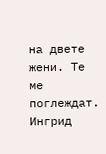на двете жени. Те ме поглеждат. Ингрид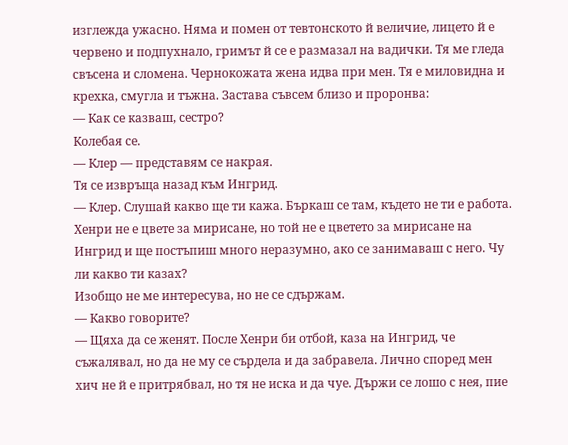изглежда ужасно. Няма и помен от тевтонското й величие, лицето й е червено и подпухнало, гримът й се е размазал на вадички. Тя ме гледа свъсена и сломена. Чернокожата жена идва при мен. Тя е миловидна и крехка, смугла и тъжна. Застава съвсем близо и проронва:
— Как се казваш, сестро?
Колебая се.
— Клер — представям се накрая.
Тя се извръща назад към Ингрид.
— Клер. Слушай какво ще ти кажа. Бъркаш се там, където не ти е работа. Хенри не е цвете за мирисане, но той не е цветето за мирисане на Ингрид и ще постъпиш много неразумно, ако се занимаваш с него. Чу ли какво ти казах?
Изобщо не ме интересува, но не се сдържам.
— Какво говорите?
— Щяха да се женят. После Хенри би отбой, каза на Ингрид, че съжалявал, но да не му се сърдела и да забравела. Лично според мен хич не й е притрябвал, но тя не иска и да чуе. Държи се лошо с нея, пие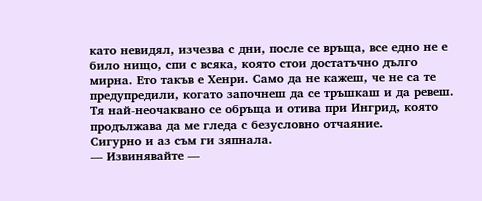като невидял, изчезва с дни, после се връща, все едно не е било нищо, спи с всяка, която стои достатъчно дълго мирна. Ето такъв е Хенри. Само да не кажеш, че не са те предупредили, когато започнеш да се тръшкаш и да ревеш.
Тя най-неочаквано се обръща и отива при Ингрид, която продължава да ме гледа с безусловно отчаяние.
Сигурно и аз съм ги зяпнала.
— Извинявайте —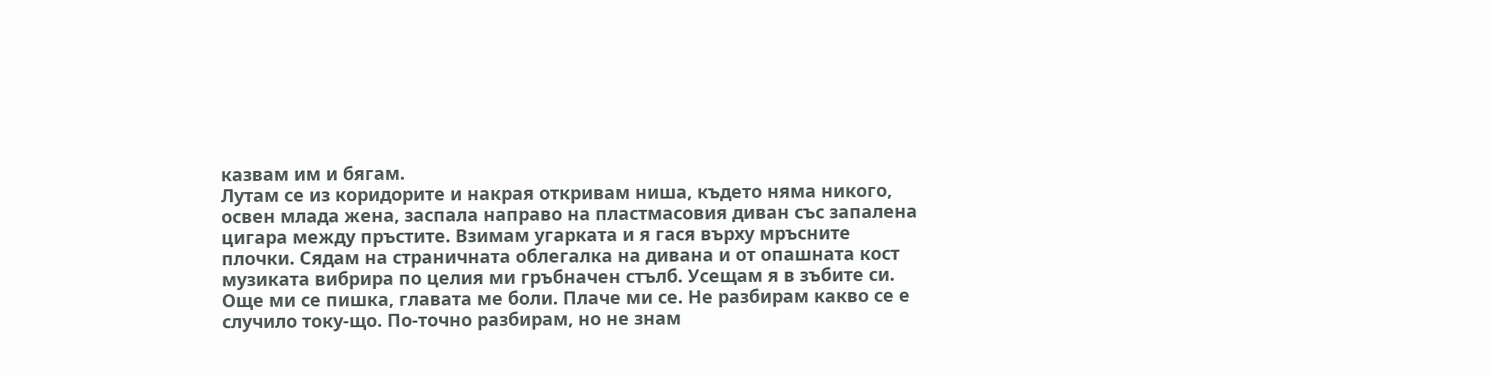казвам им и бягам.
Лутам се из коридорите и накрая откривам ниша, където няма никого, освен млада жена, заспала направо на пластмасовия диван със запалена цигара между пръстите. Взимам угарката и я гася върху мръсните плочки. Сядам на страничната облегалка на дивана и от опашната кост музиката вибрира по целия ми гръбначен стълб. Усещам я в зъбите си. Още ми се пишка, главата ме боли. Плаче ми се. Не разбирам какво се е случило току-що. По-точно разбирам, но не знам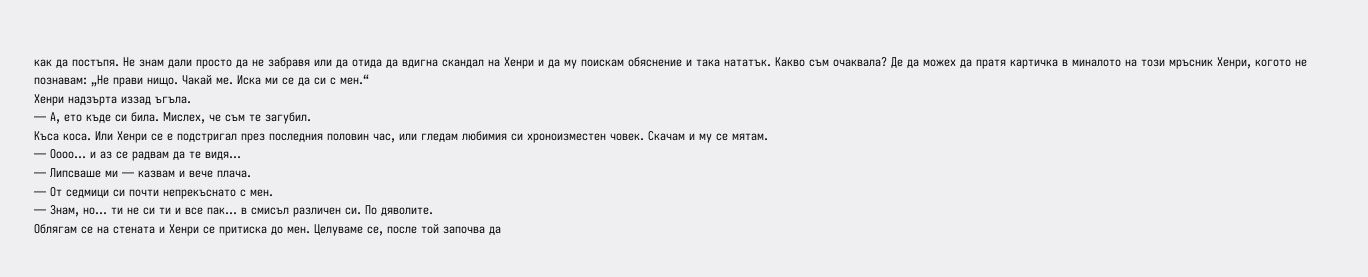как да постъпя. Не знам дали просто да не забравя или да отида да вдигна скандал на Хенри и да му поискам обяснение и така нататък. Какво съм очаквала? Де да можех да пратя картичка в миналото на този мръсник Хенри, когото не познавам: „Не прави нищо. Чакай ме. Иска ми се да си с мен.“
Хенри надзърта иззад ъгъла.
— А, ето къде си била. Мислех, че съм те загубил.
Къса коса. Или Хенри се е подстригал през последния половин час, или гледам любимия си хроноизместен човек. Скачам и му се мятам.
— Оооо… и аз се радвам да те видя…
— Липсваше ми — казвам и вече плача.
— От седмици си почти непрекъснато с мен.
— Знам, но… ти не си ти и все пак… в смисъл различен си. По дяволите.
Облягам се на стената и Хенри се притиска до мен. Целуваме се, после той започва да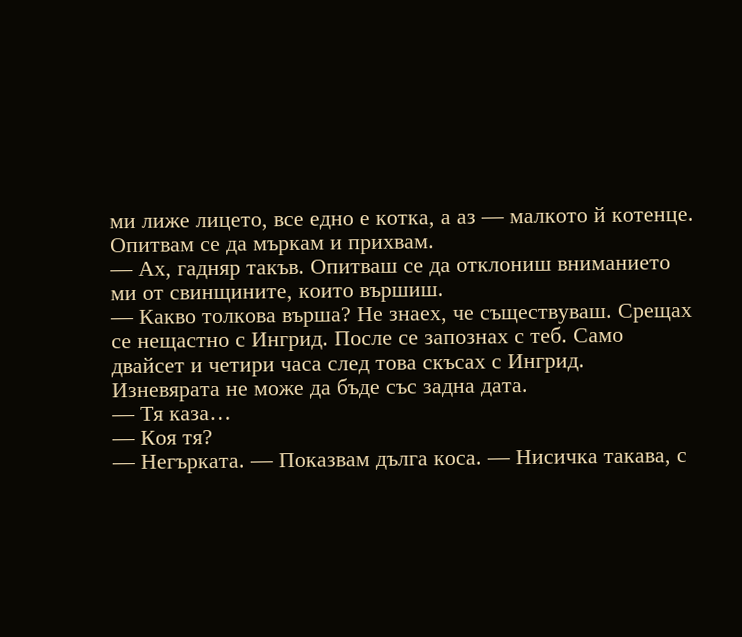ми лиже лицето, все едно е котка, а аз — малкото й котенце. Опитвам се да мъркам и прихвам.
— Ах, гадняр такъв. Опитваш се да отклониш вниманието ми от свинщините, които вършиш.
— Какво толкова върша? Не знаех, че съществуваш. Срещах се нещастно с Ингрид. После се запознах с теб. Само двайсет и четири часа след това скъсах с Ингрид. Изневярата не може да бъде със задна дата.
— Тя каза…
— Коя тя?
— Негърката. — Показвам дълга коса. — Нисичка такава, с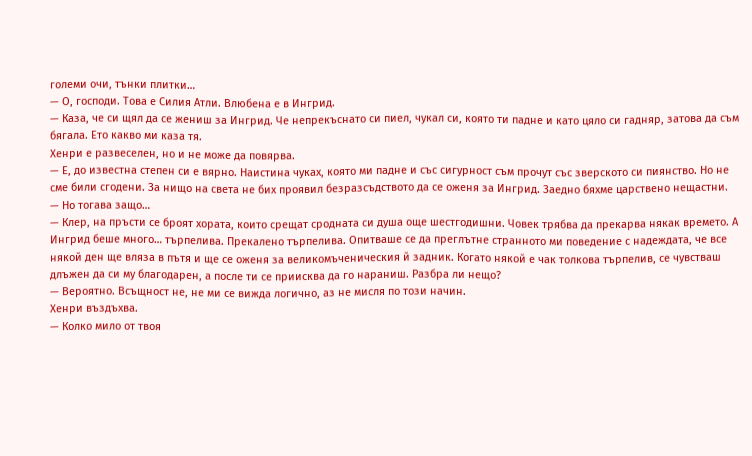големи очи, тънки плитки…
— О, господи. Това е Силия Атли. Влюбена е в Ингрид.
— Каза, че си щял да се жениш за Ингрид. Че непрекъснато си пиел, чукал си, която ти падне и като цяло си гадняр, затова да съм бягала. Ето какво ми каза тя.
Хенри е развеселен, но и не може да повярва.
— Е, до известна степен си е вярно. Наистина чуках, която ми падне и със сигурност съм прочут със зверското си пиянство. Но не сме били сгодени. За нищо на света не бих проявил безразсъдството да се оженя за Ингрид. Заедно бяхме царствено нещастни.
— Но тогава защо…
— Клер, на пръсти се броят хората, които срещат сродната си душа още шестгодишни. Човек трябва да прекарва някак времето. А Ингрид беше много… търпелива. Прекалено търпелива. Опитваше се да преглътне странното ми поведение с надеждата, че все някой ден ще вляза в пътя и ще се оженя за великомъченическия й задник. Когато някой е чак толкова търпелив, се чувстваш длъжен да си му благодарен, а после ти се приисква да го нараниш. Разбра ли нещо?
— Вероятно. Всъщност не, не ми се вижда логично, аз не мисля по този начин.
Хенри въздъхва.
— Колко мило от твоя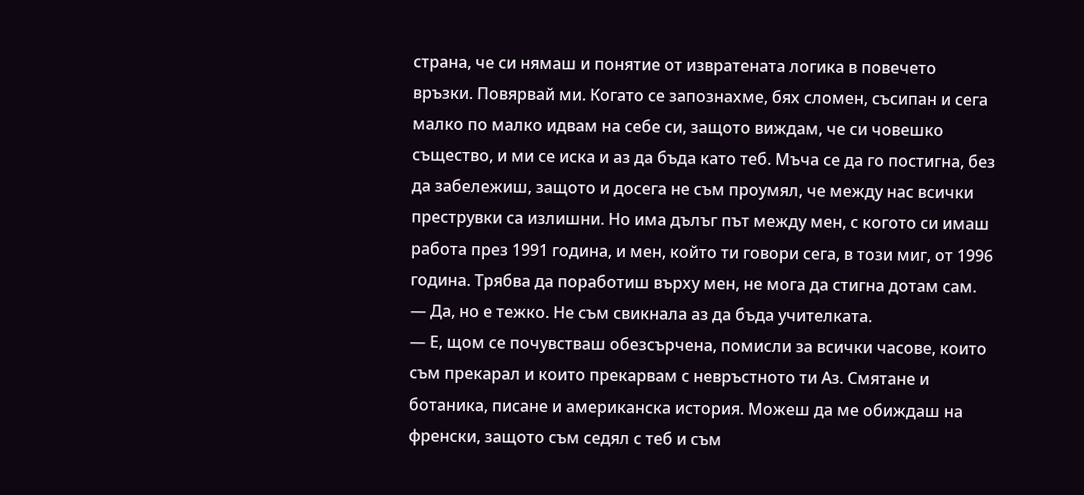страна, че си нямаш и понятие от извратената логика в повечето връзки. Повярвай ми. Когато се запознахме, бях сломен, съсипан и сега малко по малко идвам на себе си, защото виждам, че си човешко същество, и ми се иска и аз да бъда като теб. Мъча се да го постигна, без да забележиш, защото и досега не съм проумял, че между нас всички преструвки са излишни. Но има дълъг път между мен, с когото си имаш работа през 1991 година, и мен, който ти говори сега, в този миг, от 1996 година. Трябва да поработиш върху мен, не мога да стигна дотам сам.
— Да, но е тежко. Не съм свикнала аз да бъда учителката.
— Е, щом се почувстваш обезсърчена, помисли за всички часове, които съм прекарал и които прекарвам с невръстното ти Аз. Смятане и ботаника, писане и американска история. Можеш да ме обиждаш на френски, защото съм седял с теб и съм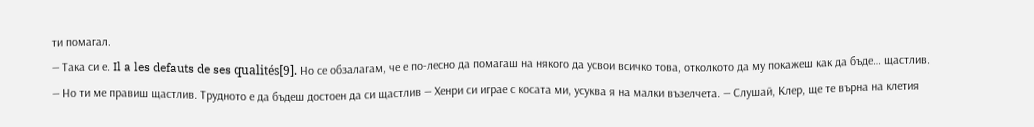ти помагал.
— Така си е. Il a les defauts de ses qualités[9]. Но се обзалагам, че е по-лесно да помагаш на някого да усвои всичко това, отколкото да му покажеш как да бъде… щастлив.
— Но ти ме правиш щастлив. Трудното е да бъдеш достоен да си щастлив — Хенри си играе с косата ми, усуква я на малки възелчета. — Слушай, Клер, ще те върна на клетия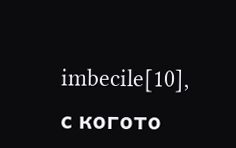imbecile[10], с когото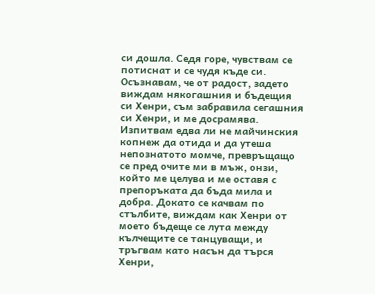си дошла. Седя горе, чувствам се потиснат и се чудя къде си.
Осъзнавам, че от радост, задето виждам някогашния и бъдещия си Хенри, съм забравила сегашния си Хенри, и ме досрамява. Изпитвам едва ли не майчинския копнеж да отида и да утеша непознатото момче, превръщащо се пред очите ми в мъж, онзи, който ме целува и ме оставя с препоръката да бъда мила и добра. Докато се качвам по стълбите, виждам как Хенри от моето бъдеще се лута между кълчещите се танцуващи, и тръгвам като насън да търся Хенри,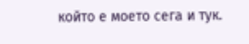който е моето сега и тук.